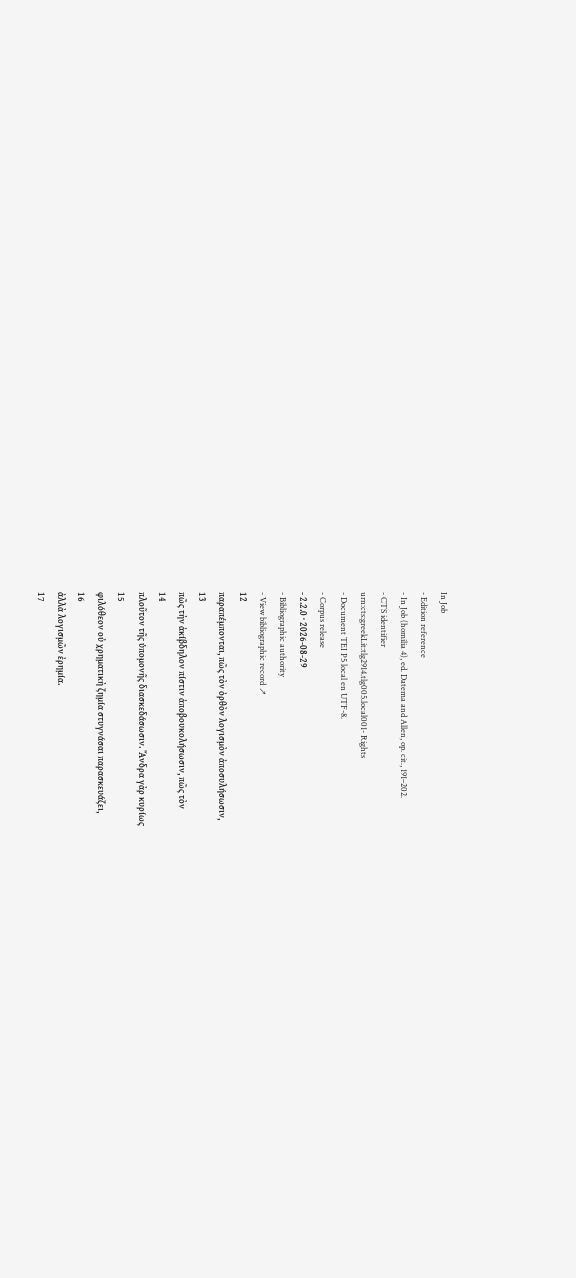In Job
- Edition reference
- In Job (homilia 4), ed. Datema and Allen, op. cit., 191–202.
- CTS identifier
urn:cts:greekLit:tlg2914.tlg005.local001- Rights
- Document TEI P5 local en UTF-8.
- Corpus release
- 2.2.0 · 2026-08-29
- Bibliographic authority
- View bibliographic record ↗
12
παραπέμπονται, πῶς τὸν ὀρθὸν λογισμὸν ἀποσυλήσωσιν,
13
πῶς τὴν ἀκίβδηλον πίστιν ἀποβουκολήσωσιν, πῶς τὸν
14
πλοῦτον τῆς ὑπομονῆς διασκεδάσωσιν. Ἄνδρα γὰρ κυρίως
15
φιλόθεον οὐ χρηματικὴ ζημία στυγνάσαι παρασκευάζει,
16
ἀλλὰ λογισμῶν ἐρημία.
17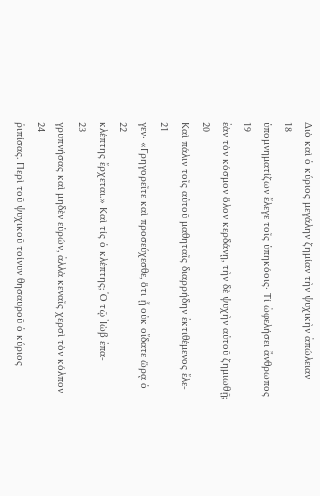Διὸ καὶ ὁ κύριος μεγάλην ζημίαν τὴν ψυχικὴν ἀπώλειαν
18
ὑπομνηματίζων ἔλεγε τοῖς ὑπηκόοις· Τί ὠφελήσει ἄνθρωπος
19
ἐὰν τὸν κόσμον ὅλον κερδάνῃ, τὴν δὲ ψυχὴν αὐτοῦ ζημιωθῇ;
20
Καὶ πάλιν τοῖς αὐτοῦ μαθηταῖς διαρρήδην ἐκτιθέμενος ἔλε-
21
γεν· «Γρηγορεῖτε καὶ προσεύχεσθε, ὅτι ᾗ οὐκ οἴδατε ὥρᾳ ὁ
22
κλέπτης ἔρχεται.» Καὶ τίς ὁ κλέπτης; Ὁ τῷ Ἰὼβ ἐπα-
23
γρυπνήσας καὶ μηδὲν εὑρών, ἀλλὰ κεναῖς χερσὶ τὸν κόλπον
24
ῥιπίσας. Περὶ τοῦ ψυχικοῦ τοίνυν θησαυροῦ ὁ κύριος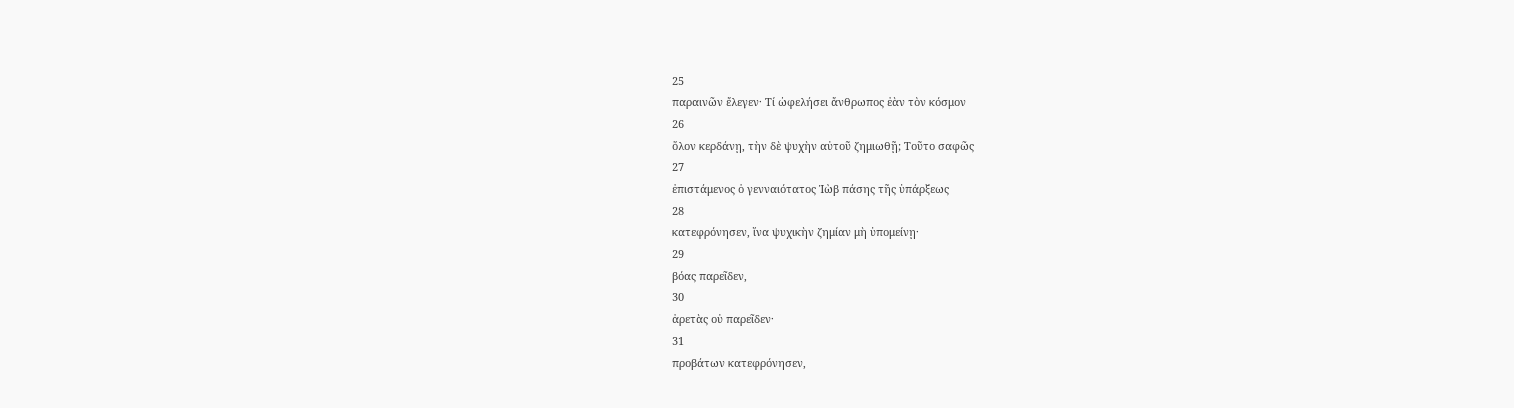25
παραινῶν ἔλεγεν· Τί ὠφελήσει ἄνθρωπος ἐὰν τὸν κόσμον
26
ὅλον κερδάνῃ, τὴν δὲ ψυχὴν αὐτοῦ ζημιωθῇ; Τοῦτο σαφῶς
27
ἐπιστάμενος ὁ γενναιότατος Ἰὼβ πάσης τῆς ὑπάρξεως
28
κατεφρόνησεν, ἵνα ψυχικὴν ζημίαν μὴ ὑπομείνῃ·
29
βόας παρεῖδεν,
30
ἀρετὰς οὐ παρεῖδεν·
31
προβάτων κατεφρόνησεν,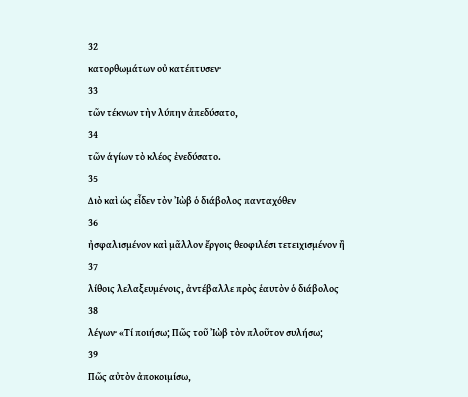32
κατορθωμάτων οὐ κατέπτυσεν·
33
τῶν τέκνων τὴν λύπην ἀπεδύσατο,
34
τῶν ἁγίων τὸ κλέος ἐνεδύσατο.
35
Διὸ καὶ ὡς εἶδεν τὸν Ἰὼβ ὁ διάβολος πανταχόθεν
36
ἠσφαλισμένον καὶ μᾶλλον ἔργοις θεοφιλέσι τετειχισμένον ἢ
37
λίθοις λελαξευμένοις, ἀντέβαλλε πρὸς ἑαυτὸν ὁ διάβολος
38
λέγων· «Τί ποιήσω; Πῶς τοῦ Ἰὼβ τὸν πλοῦτον συλήσω;
39
Πῶς αὐτὸν ἀποκοιμίσω,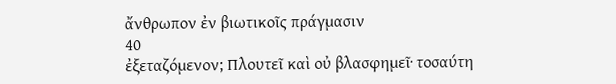ἄνθρωπον ἐν βιωτικοῖς πράγμασιν
40
ἐξεταζόμενον; Πλουτεῖ καὶ οὐ βλασφημεῖ· τοσαύτη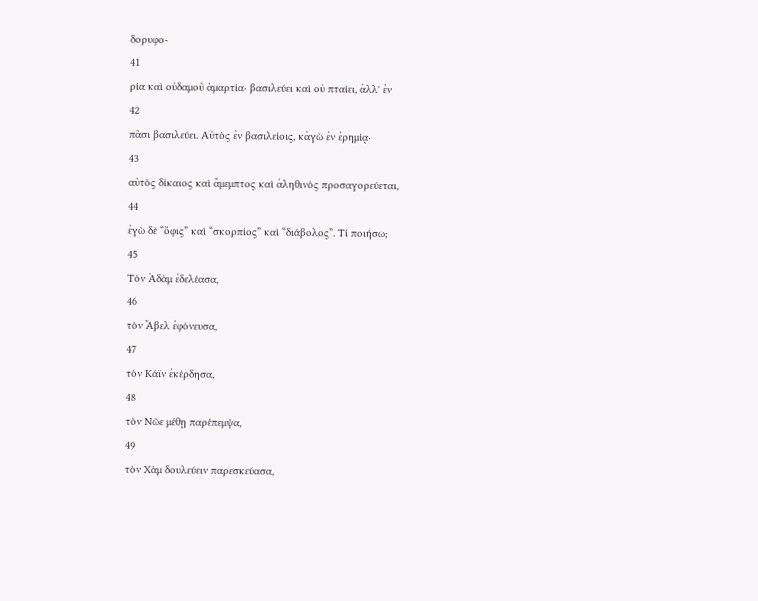δορυφο-
41
ρία καὶ οὐδαμοῦ ἁμαρτία· βασιλεύει καὶ οὐ πταίει, ἀλλ' ἐν
42
πᾶσι βασιλεύει. Αὐτὸς ἐν βασιλείοις, κἀγὼ ἐν ἐρημίᾳ·
43
αὐτὸς δίκαιος καὶ ἄμεμπτος καὶ ἀληθινὸς προσαγορεύεται,
44
ἐγὼ δὲ “ὄφις” καὶ “σκορπίος” καὶ “διάβολος”. Τί ποιήσω;
45
Τὸν Ἀδὰμ ἐδελέασα,
46
τὸν Ἄβελ ἐφόνευσα,
47
τὸν Κάϊν ἐκέρδησα,
48
τὸν Νῶε μέθῃ παρέπεμψα,
49
τὸν Χὰμ δουλεύειν παρεσκεύασα,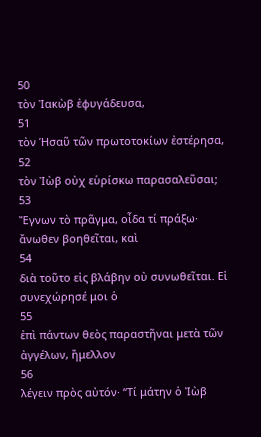50
τὸν Ἰακὼβ ἐφυγάδευσα,
51
τὸν Ἡσαῦ τῶν πρωτοτοκίων ἐστέρησα,
52
τὸν Ἰὼβ οὐχ εὑρίσκω παρασαλεῦσαι;
53
Ἔγνων τὸ πρᾶγμα, οἶδα τί πράξω· ἄνωθεν βοηθεῖται, καὶ
54
διὰ τοῦτο εἰς βλάβην οὐ συνωθεῖται. Εἰ συνεχώρησέ μοι ὁ
55
ἐπὶ πάντων θεὸς παραστῆναι μετὰ τῶν ἀγγέλων, ἤμελλον
56
λέγειν πρὸς αὐτόν· “Τί μάτην ὁ Ἰὼβ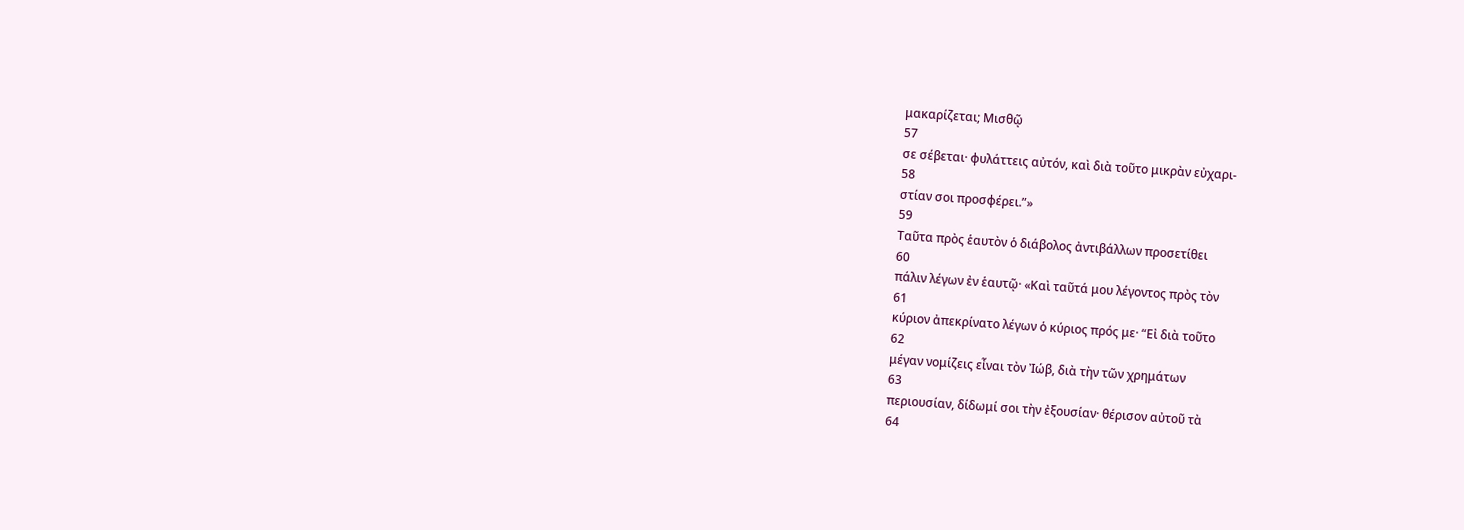μακαρίζεται; Μισθῷ
57
σε σέβεται· φυλάττεις αὐτόν, καὶ διὰ τοῦτο μικρὰν εὐχαρι-
58
στίαν σοι προσφέρει.”»
59
Ταῦτα πρὸς ἑαυτὸν ὁ διάβολος ἀντιβάλλων προσετίθει
60
πάλιν λέγων ἐν ἑαυτῷ· «Καὶ ταῦτά μου λέγοντος πρὸς τὸν
61
κύριον ἀπεκρίνατο λέγων ὁ κύριος πρός με· “Εἰ διὰ τοῦτο
62
μέγαν νομίζεις εἶναι τὸν Ἰώβ, διὰ τὴν τῶν χρημάτων
63
περιουσίαν, δίδωμί σοι τὴν ἐξουσίαν· θέρισον αὐτοῦ τὰ
64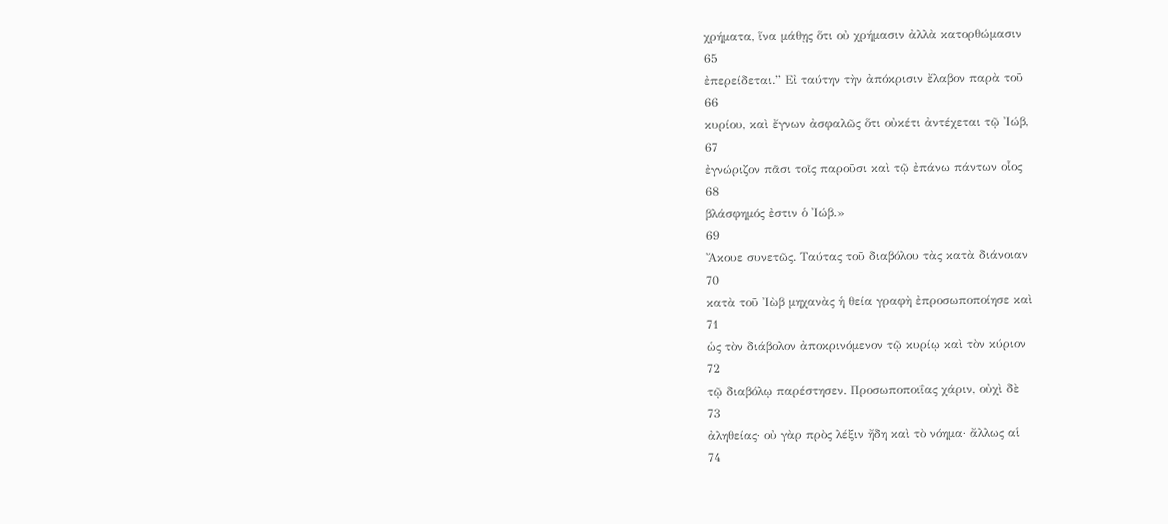χρήματα, ἵνα μάθῃς ὅτι οὐ χρήμασιν ἀλλὰ κατορθώμασιν
65
ἐπερείδεται.” Εἰ ταύτην τὴν ἀπόκρισιν ἔλαβον παρὰ τοῦ
66
κυρίου, καὶ ἔγνων ἀσφαλῶς ὅτι οὐκέτι ἀντέχεται τῷ Ἰώβ,
67
ἐγνώριζον πᾶσι τοῖς παροῦσι καὶ τῷ ἐπάνω πάντων οἷος
68
βλάσφημός ἐστιν ὁ Ἰώβ.»
69
Ἄκουε συνετῶς. Ταύτας τοῦ διαβόλου τὰς κατὰ διάνοιαν
70
κατὰ τοῦ Ἰὼβ μηχανὰς ἡ θεία γραφὴ ἐπροσωποποίησε καὶ
71
ὡς τὸν διάβολον ἀποκρινόμενον τῷ κυρίῳ καὶ τὸν κύριον
72
τῷ διαβόλῳ παρέστησεν. Προσωποποιΐας χάριν, οὐχὶ δὲ
73
ἀληθείας· οὐ γὰρ πρὸς λέξιν ἤδη καὶ τὸ νόημα· ἄλλως αἱ
74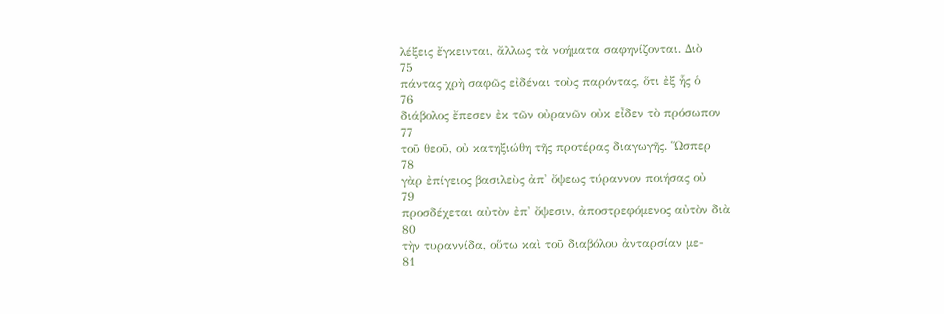λέξεις ἔγκεινται, ἄλλως τὰ νοήματα σαφηνίζονται. Διὸ
75
πάντας χρὴ σαφῶς εἰδέναι τοὺς παρόντας, ὅτι ἐξ ἧς ὁ
76
διάβολος ἔπεσεν ἐκ τῶν οὐρανῶν οὐκ εἶδεν τὸ πρόσωπον
77
τοῦ θεοῦ, οὐ κατηξιώθη τῆς προτέρας διαγωγῆς. Ὥσπερ
78
γὰρ ἐπίγειος βασιλεὺς ἀπ' ὄψεως τύραννον ποιήσας οὐ
79
προσδέχεται αὐτὸν ἐπ' ὄψεσιν, ἀποστρεφόμενος αὐτὸν διὰ
80
τὴν τυραννίδα, οὕτω καὶ τοῦ διαβόλου ἀνταρσίαν με-
81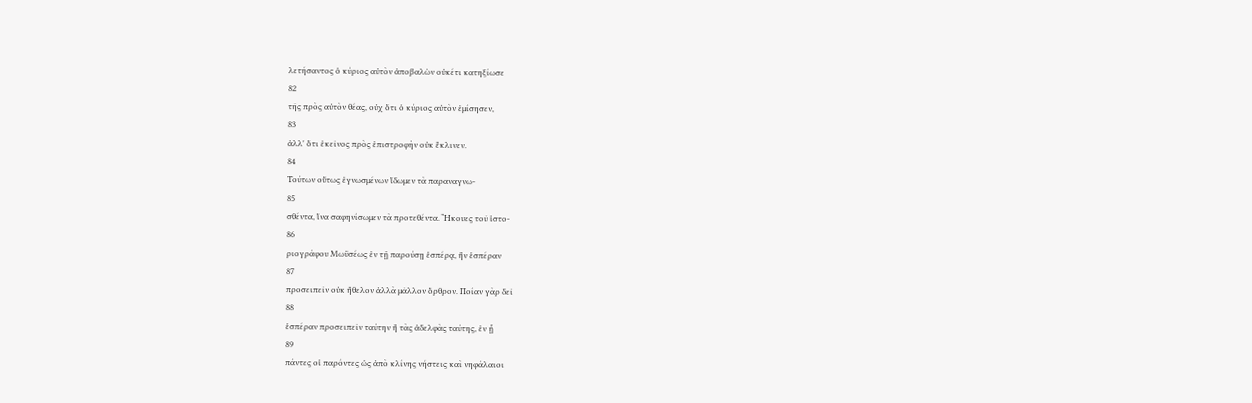λετήσαντος ὁ κύριος αὐτὸν ἀποβαλὼν οὐκέτι κατηξίωσε
82
τῆς πρὸς αὐτὸν θέας, οὐχ ὅτι ὁ κύριος αὐτὸν ἐμίσησεν,
83
ἀλλ' ὅτι ἐκεῖνος πρὸς ἐπιστροφὴν οὐκ ἔκλινεν.
84
Τούτων οὕτως ἐγνωσμένων ἵδωμεν τὰ παραναγνω-
85
σθέντα, ἵνα σαφηνίσωμεν τὰ προτεθέντα. Ἤκουες τοῦ ἱστο-
86
ριογράφου Μωϋσέως ἐν τῇ παρούσῃ ἑσπέρᾳ, ἣν ἑσπέραν
87
προσειπεῖν οὐκ ἤθελον ἀλλὰ μᾶλλον ὄρθρον. Ποίαν γὰρ δεῖ
88
ἑσπέραν προσειπεῖν ταύτην ἢ τὰς ἀδελφὰς ταύτης, ἐν ᾗ
89
πάντες οἱ παρόντες ὡς ἀπὸ κλίνης νήστεις καὶ νηφάλαιοι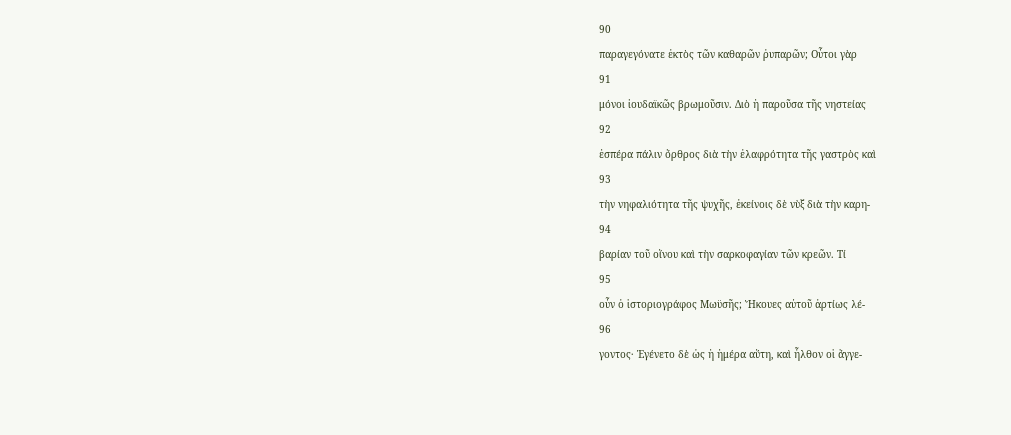90
παραγεγόνατε ἐκτὸς τῶν καθαρῶν ῥυπαρῶν; Οὗτοι γὰρ
91
μόνοι ἰουδαϊκῶς βρωμοῦσιν. Διὸ ἡ παροῦσα τῆς νηστείας
92
ἑσπέρα πάλιν ὄρθρος διὰ τὴν ἐλαφρότητα τῆς γαστρὸς καὶ
93
τὴν νηφαλιότητα τῆς ψυχῆς, ἐκείνοις δὲ νὺξ διὰ τὴν καρη-
94
βαρίαν τοῦ οἴνου καὶ τὴν σαρκοφαγίαν τῶν κρεῶν. Τί
95
οὖν ὁ ἱστοριογράφος Μωϋσῆς; Ἤκουες αὐτοῦ ἀρτίως λέ-
96
γοντος· Ἐγένετο δὲ ὡς ἡ ἡμέρα αὕτη, καὶ ἦλθον οἱ ἄγγε-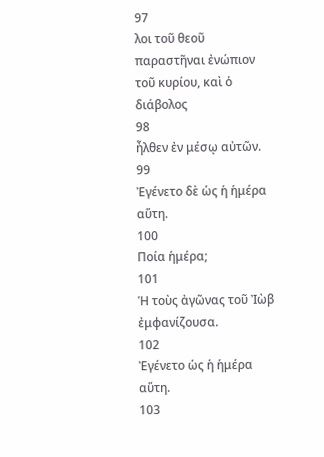97
λοι τοῦ θεοῦ παραστῆναι ἐνώπιον τοῦ κυρίου, καὶ ὁ διάβολος
98
ἦλθεν ἐν μέσῳ αὐτῶν.
99
Ἐγένετο δὲ ὡς ἡ ἡμέρα αὕτη.
100
Ποία ἡμέρα;
101
Ἡ τοὺς ἀγῶνας τοῦ Ἰὼβ ἐμφανίζουσα.
102
Ἐγένετο ὡς ἡ ἡμέρα αὕτη.
103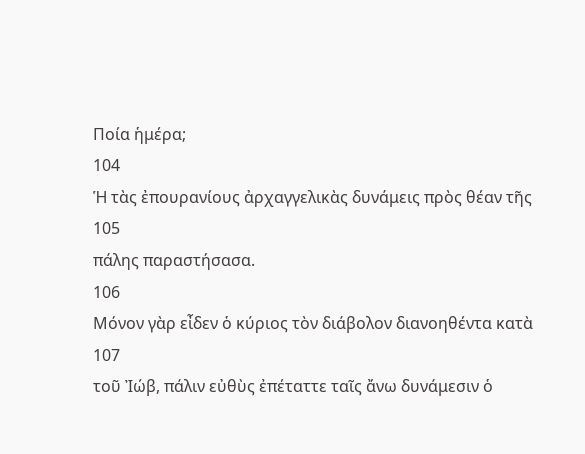Ποία ἡμέρα;
104
Ἡ τὰς ἐπουρανίους ἀρχαγγελικὰς δυνάμεις πρὸς θέαν τῆς
105
πάλης παραστήσασα.
106
Μόνον γὰρ εἶδεν ὁ κύριος τὸν διάβολον διανοηθέντα κατὰ
107
τοῦ Ἰώβ, πάλιν εὐθὺς ἐπέταττε ταῖς ἄνω δυνάμεσιν ὁ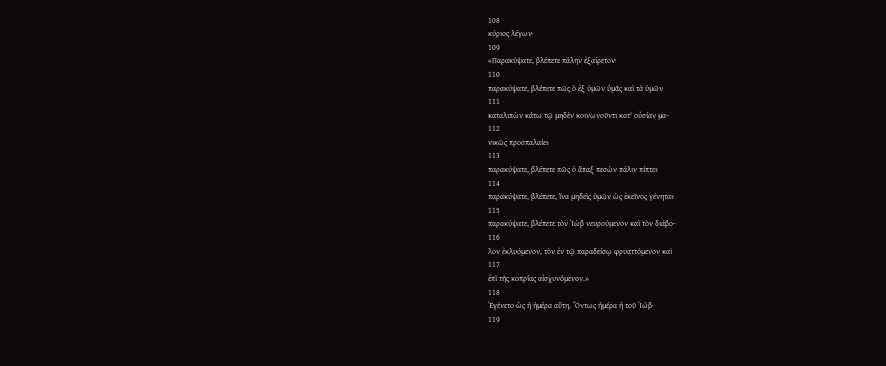108
κύριος λέγων·
109
«Παρακύψατε, βλέπετε πάλην ἐξαίρετον·
110
παρακύψατε, βλέπετε πῶς ὁ ἐξ ὑμῶν ὑμᾶς καὶ τὰ ὑμῶν
111
καταλιπὼν κάτω τῷ μηδὲν κοινωνοῦντι κατ' οὐσίαν μα-
112
νικῶς προσπαλαίει·
113
παρακύψατε, βλέπετε πῶς ὁ ἅπαξ πεσὼν πάλιν πίπτει·
114
παρακύψατε, βλέπετε, ἵνα μηδεὶς ὑμῶν ὡς ἐκεῖνος γένηται·
115
παρακύψατε, βλέπετε τὸν Ἰὼβ νευρούμενον καὶ τὸν διάβο-
116
λον ἐκλυόμενον, τὸν ἐν τῷ παραδείσῳ φρυαττόμενον καὶ
117
ἐπὶ τῆς κοπρίας αἰσχυνόμενον.»
118
Ἐγένετο ὡς ἡ ἡμέρα αὕτη. Ὄντως ἡμέρα ἡ τοῦ Ἰώβ·
119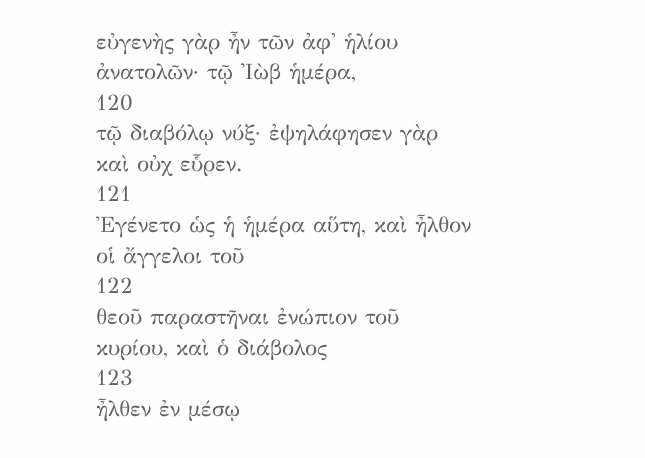εὐγενὴς γὰρ ἦν τῶν ἀφ' ἡλίου ἀνατολῶν· τῷ Ἰὼβ ἡμέρα,
120
τῷ διαβόλῳ νύξ· ἐψηλάφησεν γὰρ καὶ οὐχ εὗρεν.
121
Ἐγένετο ὡς ἡ ἡμέρα αὕτη, καὶ ἦλθον οἱ ἄγγελοι τοῦ
122
θεοῦ παραστῆναι ἐνώπιον τοῦ κυρίου, καὶ ὁ διάβολος
123
ἦλθεν ἐν μέσῳ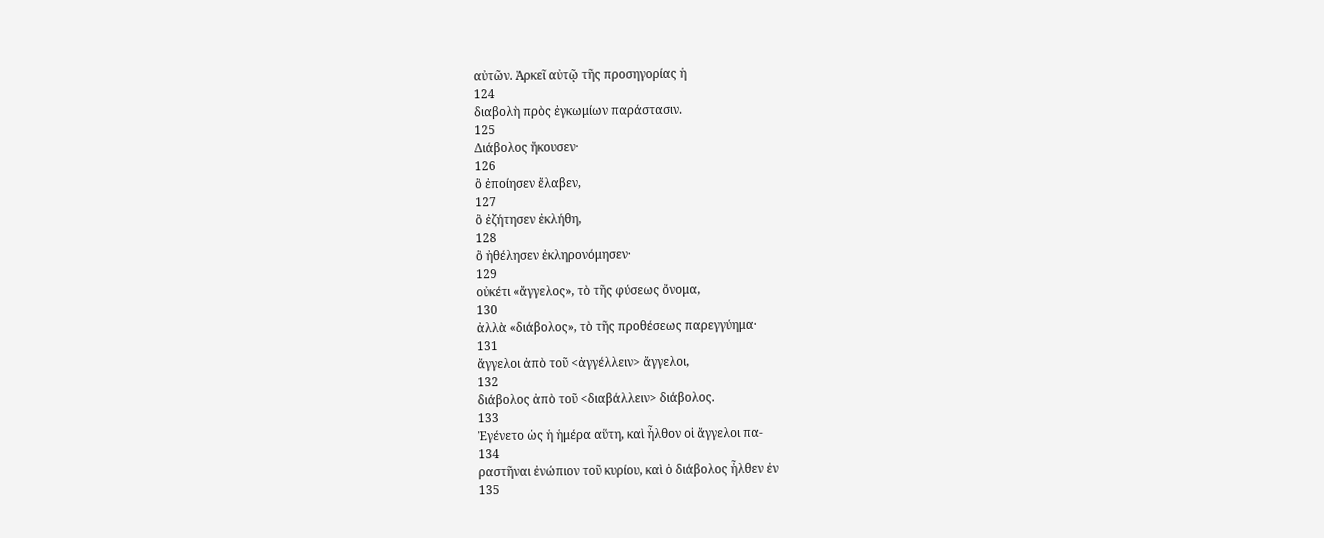αὐτῶν. Ἀρκεῖ αὐτῷ τῆς προσηγορίας ἡ
124
διαβολὴ πρὸς ἐγκωμίων παράστασιν.
125
Διάβολος ἤκουσεν·
126
ὃ ἐποίησεν ἔλαβεν,
127
ὃ ἐζήτησεν ἐκλήθη,
128
ὃ ἠθέλησεν ἐκληρονόμησεν·
129
οὐκέτι «ἄγγελος», τὸ τῆς φύσεως ὄνομα,
130
ἀλλὰ «διάβολος», τὸ τῆς προθέσεως παρεγγύημα·
131
ἄγγελοι ἀπὸ τοῦ <ἀγγέλλειν> ἄγγελοι,
132
διάβολος ἀπὸ τοῦ <διαβάλλειν> διάβολος.
133
Ἐγένετο ὡς ἡ ἡμέρα αὕτη, καὶ ἦλθον οἱ ἄγγελοι πα-
134
ραστῆναι ἐνώπιον τοῦ κυρίου, καὶ ὁ διάβολος ἦλθεν ἐν
135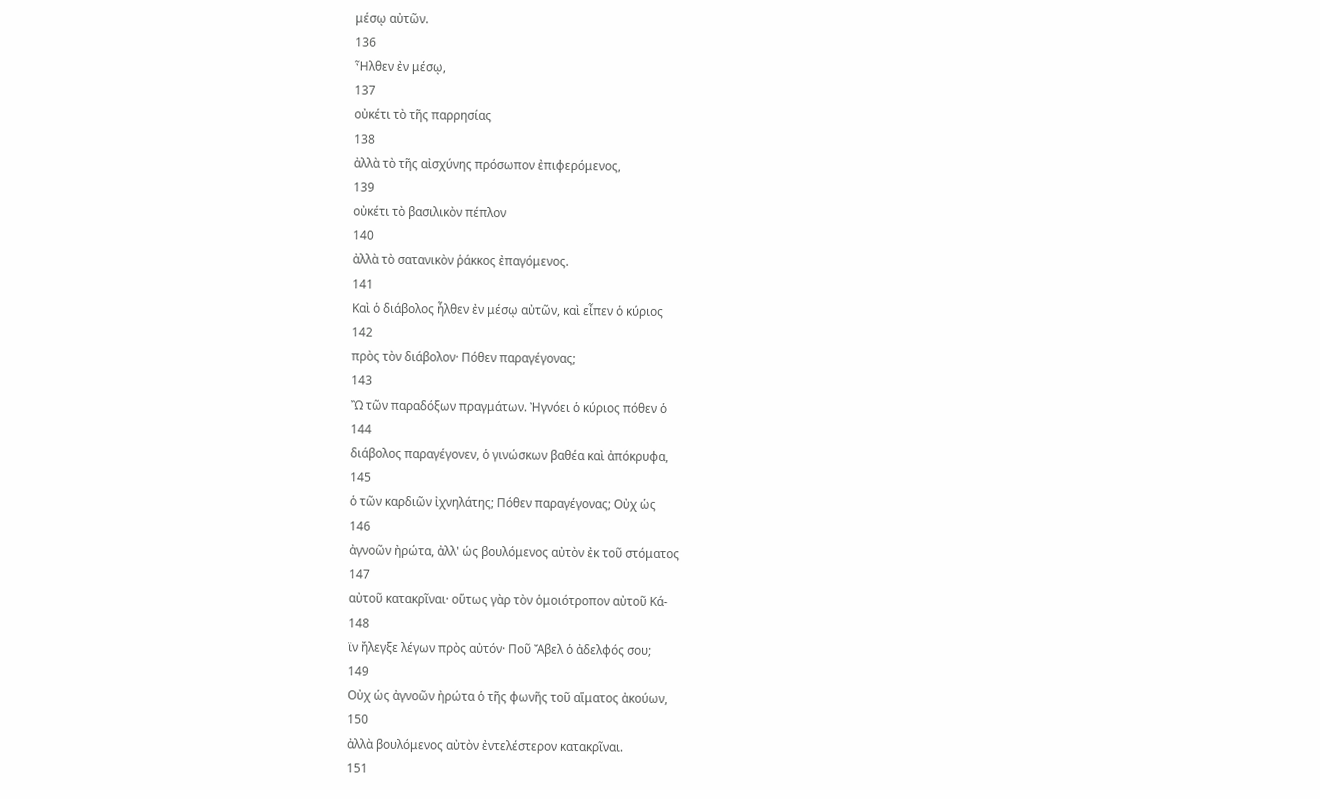μέσῳ αὐτῶν.
136
Ἦλθεν ἐν μέσῳ,
137
οὐκέτι τὸ τῆς παρρησίας
138
ἀλλὰ τὸ τῆς αἰσχύνης πρόσωπον ἐπιφερόμενος,
139
οὐκέτι τὸ βασιλικὸν πέπλον
140
ἀλλὰ τὸ σατανικὸν ῥάκκος ἐπαγόμενος.
141
Καὶ ὁ διάβολος ἦλθεν ἐν μέσῳ αὐτῶν, καὶ εἶπεν ὁ κύριος
142
πρὸς τὸν διάβολον· Πόθεν παραγέγονας;
143
Ὢ τῶν παραδόξων πραγμάτων. Ἠγνόει ὁ κύριος πόθεν ὁ
144
διάβολος παραγέγονεν, ὁ γινώσκων βαθέα καὶ ἀπόκρυφα,
145
ὁ τῶν καρδιῶν ἰχνηλάτης; Πόθεν παραγέγονας; Οὐχ ὡς
146
ἀγνοῶν ἠρώτα, ἀλλ' ὡς βουλόμενος αὐτὸν ἐκ τοῦ στόματος
147
αὐτοῦ κατακρῖναι· οὕτως γὰρ τὸν ὁμοιότροπον αὐτοῦ Κά-
148
ϊν ἤλεγξε λέγων πρὸς αὐτόν· Ποῦ Ἄβελ ὁ ἀδελφός σου;
149
Οὐχ ὡς ἀγνοῶν ἠρώτα ὁ τῆς φωνῆς τοῦ αἵματος ἀκούων,
150
ἀλλὰ βουλόμενος αὐτὸν ἐντελέστερον κατακρῖναι.
151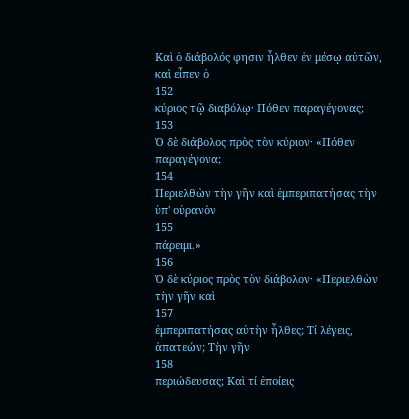Καὶ ὁ διάβολός φησιν ἦλθεν ἐν μέσῳ αὐτῶν, καὶ εἶπεν ὁ
152
κύριος τῷ διαβόλῳ· Πόθεν παραγέγονας;
153
Ὁ δὲ διάβολος πρὸς τὸν κύριον· «Πόθεν παραγέγονα;
154
Περιελθὼν τὴν γῆν καὶ ἐμπεριπατήσας τὴν ὑπ' οὐρανὸν
155
πάρειμι.»
156
Ὁ δὲ κύριος πρὸς τὸν διάβολον· «Περιελθὼν τὴν γῆν καὶ
157
ἐμπεριπατήσας αὐτὴν ἦλθες; Τί λέγεις, ἀπατεών; Τὴν γῆν
158
περιώδευσας; Καὶ τί ἐποίεις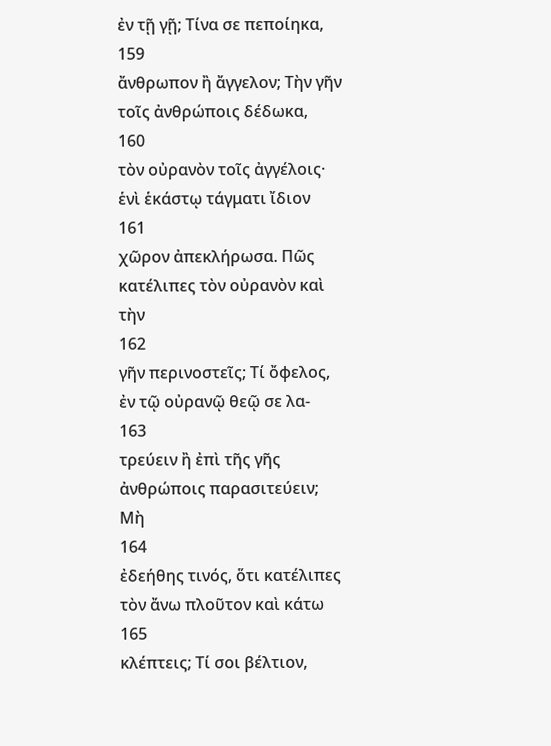ἐν τῇ γῇ; Τίνα σε πεποίηκα,
159
ἄνθρωπον ἢ ἄγγελον; Τὴν γῆν τοῖς ἀνθρώποις δέδωκα,
160
τὸν οὐρανὸν τοῖς ἀγγέλοις· ἑνὶ ἑκάστῳ τάγματι ἴδιον
161
χῶρον ἀπεκλήρωσα. Πῶς κατέλιπες τὸν οὐρανὸν καὶ τὴν
162
γῆν περινοστεῖς; Τί ὄφελος, ἐν τῷ οὐρανῷ θεῷ σε λα-
163
τρεύειν ἢ ἐπὶ τῆς γῆς ἀνθρώποις παρασιτεύειν; Μὴ
164
ἐδεήθης τινός, ὅτι κατέλιπες τὸν ἄνω πλοῦτον καὶ κάτω
165
κλέπτεις; Τί σοι βέλτιον,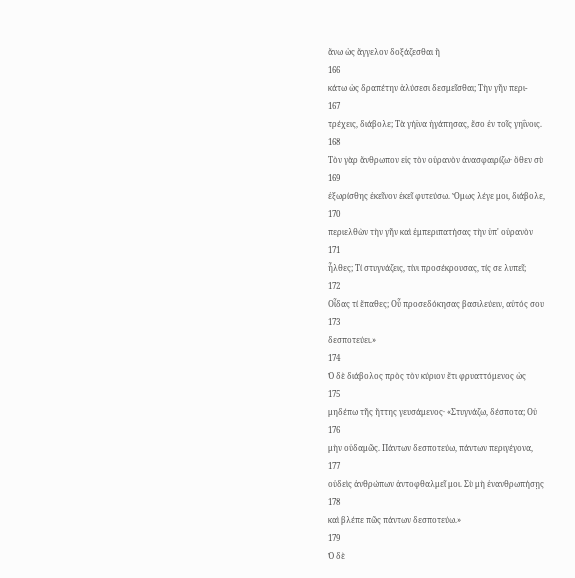ἄνω ὡς ἄγγελον δοξάζεσθαι ἢ
166
κάτω ὡς δραπέτην ἁλύσεσι δεσμεῖσθαι; Τὴν γῆν περι-
167
τρέχεις, διάβολε; Τὰ γήϊνα ἠγάπησας, ἔσο ἐν τοῖς γηΐνοις.
168
Τὸν γὰρ ἄνθρωπον εἰς τὸν οὐρανὸν ἀνασφαιρίζω· ὅθεν σὺ
169
ἐξωρίσθης ἐκεῖνον ἐκεῖ φυτεύσω. Ὅμως λέγε μοι, διάβολε,
170
περιελθὼν τὴν γῆν καὶ ἐμπεριπατήσας τὴν ὑπ' οὐρανὸν
171
ἦλθες; Τί στυγνάζεις, τίνι προσέκρουσας, τίς σε λυπεῖ;
172
Οἶδας τί ἔπαθες; Οὗ προσεδόκησας βασιλεύειν, αὐτός σου
173
δεσποτεύει.»
174
Ὁ δὲ διάβολος πρὸς τὸν κύριον ἔτι φρυαττόμενος ὡς
175
μηδέπω τῆς ἥττης γευσάμενος· «Στυγνάζω, δέσποτα; Οὐ
176
μὴν οὐδαμῶς. Πάντων δεσποτεύω, πάντων περιγέγονα,
177
οὐδεὶς ἀνθρώπων ἀντοφθαλμεῖ μοι. Σὺ μὴ ἐνανθρωπήσῃς
178
καὶ βλέπε πῶς πάντων δεσποτεύω.»
179
Ὁ δὲ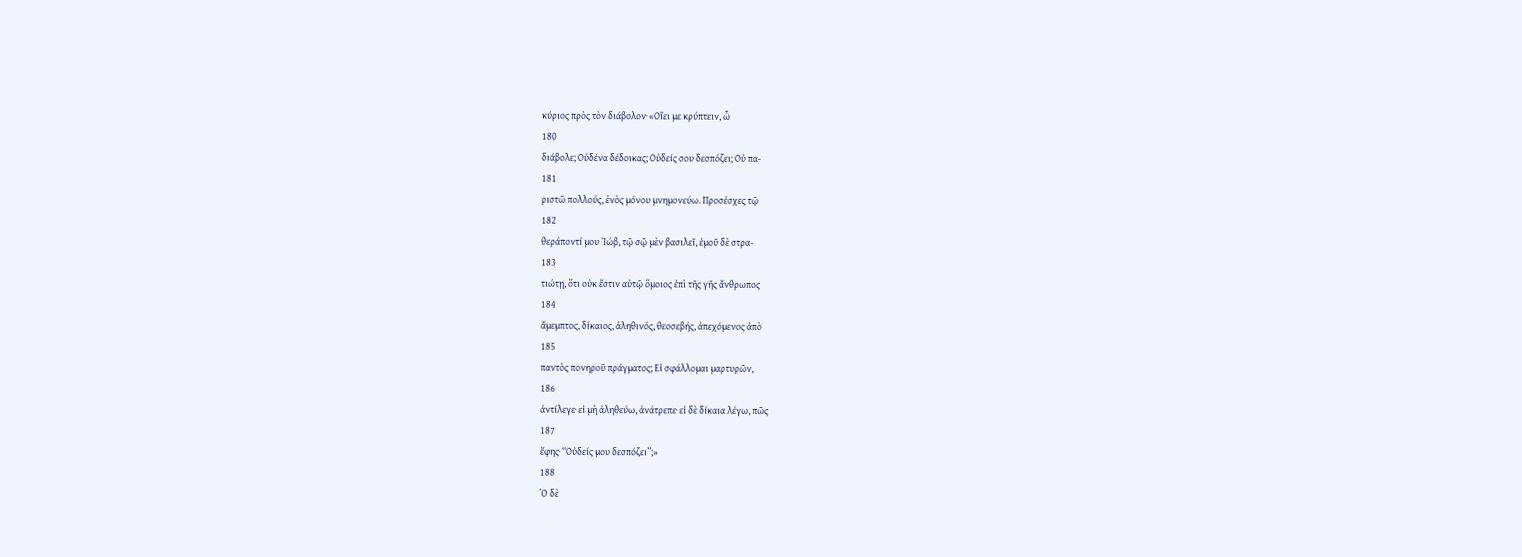κύριος πρὸς τὸν διάβολον· «Οἴει με κρύπτειν, ὦ
180
διάβολε; Οὐδένα δέδοικας; Οὐδείς σου δεσπόζει; Οὐ πα-
181
ριστῶ πολλούς, ἑνὸς μόνου μνημονεύω. Προσέσχες τῷ
182
θεράποντί μου Ἰώβ, τῷ σῷ μὲν βασιλεῖ, ἐμοῦ δὲ στρα-
183
τιώτῃ, ὅτι οὐκ ἔστιν αὐτῷ ὅμοιος ἐπὶ τῆς γῆς ἄνθρωπος
184
ἄμεμπτος, δίκαιος, ἀληθινός, θεοσεβής, ἀπεχόμενος ἀπὸ
185
παντὸς πονηροῦ πράγματος; Εἰ σφάλλομαι μαρτυρῶν,
186
ἀντίλεγε· εἰ μὴ ἀληθεύω, ἀνάτρεπε· εἰ δὲ δίκαια λέγω, πῶς
187
ἔφης· “Οὐδείς μου δεσπόζει”;»
188
Ὁ δὲ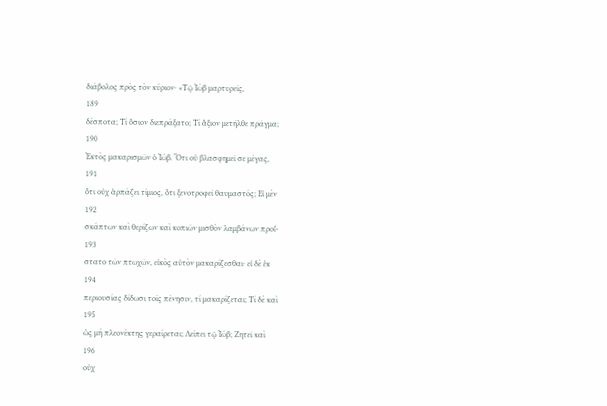διάβολος πρὸς τὸν κύριον· «Τῷ Ἰὼβ μαρτυρεῖς,
189
δέσποτα; Τί ὅσιον διεπράξατο; Τί ἄξιον μετῆλθε πρᾶγμα;
190
Ἐκτὸς μακαρισμῶν ὁ Ἰώβ. Ὅτι οὐ βλασφημεῖ σε μέγας,
191
ὅτι οὐχ ἁρπάζει τίμιος, ὅτι ξενοτροφεῖ θαυμαστός; Εἰ μὲν
192
σκάπτων καὶ θερίζων καὶ κοπιῶν μισθὸν λαμβάνων προΐ-
193
στατο τῶν πτωχῶν, εἰκὸς αὐτὸν μακαρίζεσθαι· εἰ δὲ ἐκ
194
περιουσίας δίδωσι τοῖς πένησιν, τί μακαρίζεται; Τί δὲ καὶ
195
ὡς μὴ πλεονέκτης γεραίρεται; Λείπει τῷ Ἰώβ; Ζητεῖ καὶ
196
οὐχ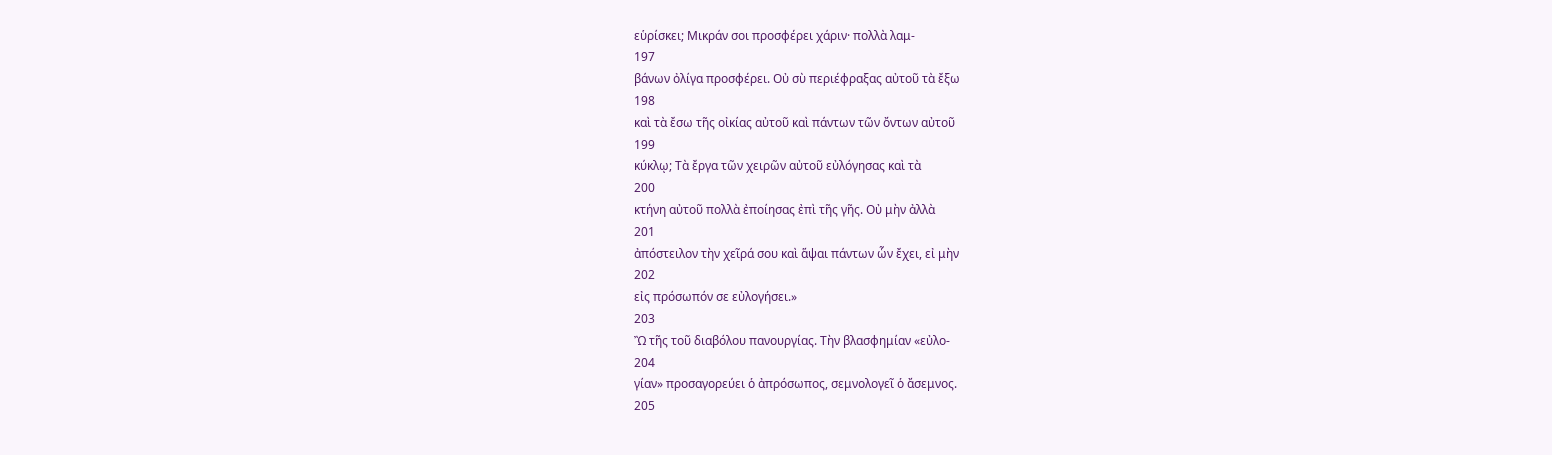εὑρίσκει; Μικράν σοι προσφέρει χάριν· πολλὰ λαμ-
197
βάνων ὀλίγα προσφέρει. Οὐ σὺ περιέφραξας αὐτοῦ τὰ ἔξω
198
καὶ τὰ ἔσω τῆς οἰκίας αὐτοῦ καὶ πάντων τῶν ὄντων αὐτοῦ
199
κύκλῳ; Τὰ ἔργα τῶν χειρῶν αὐτοῦ εὐλόγησας καὶ τὰ
200
κτήνη αὐτοῦ πολλὰ ἐποίησας ἐπὶ τῆς γῆς. Οὐ μὴν ἀλλὰ
201
ἀπόστειλον τὴν χεῖρά σου καὶ ἅψαι πάντων ὧν ἔχει, εἰ μὴν
202
εἰς πρόσωπόν σε εὐλογήσει.»
203
Ὢ τῆς τοῦ διαβόλου πανουργίας. Τὴν βλασφημίαν «εὐλο-
204
γίαν» προσαγορεύει ὁ ἀπρόσωπος, σεμνολογεῖ ὁ ἄσεμνος.
205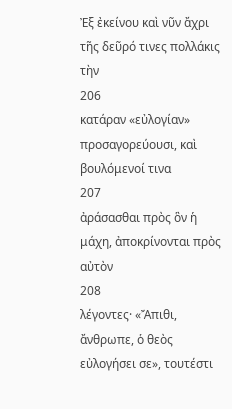Ἐξ ἐκείνου καὶ νῦν ἄχρι τῆς δεῦρό τινες πολλάκις τὴν
206
κατάραν «εὐλογίαν» προσαγορεύουσι, καὶ βουλόμενοί τινα
207
ἀράσασθαι πρὸς ὃν ἡ μάχη, ἀποκρίνονται πρὸς αὐτὸν
208
λέγοντες· «Ἄπιθι, ἄνθρωπε, ὁ θεὸς εὐλογήσει σε», τουτέστι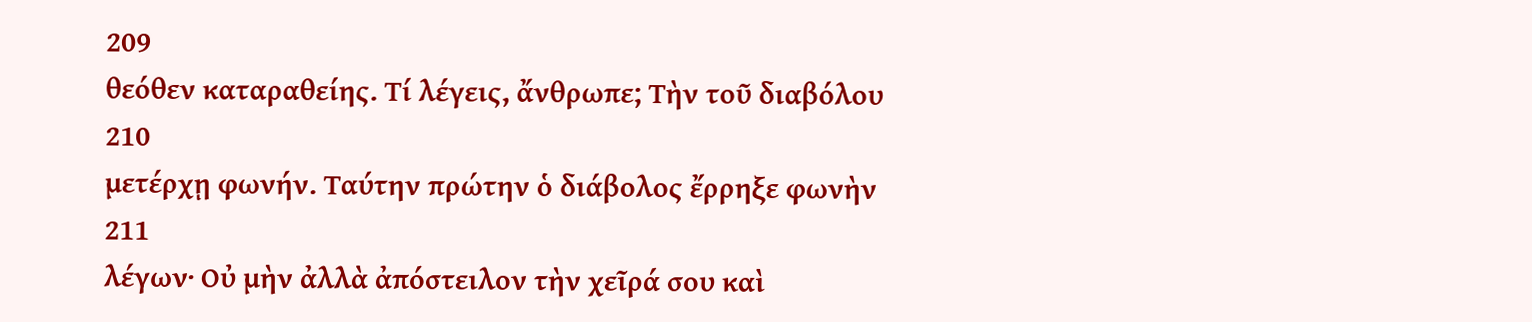209
θεόθεν καταραθείης. Τί λέγεις, ἄνθρωπε; Τὴν τοῦ διαβόλου
210
μετέρχῃ φωνήν. Ταύτην πρώτην ὁ διάβολος ἔρρηξε φωνὴν
211
λέγων· Οὐ μὴν ἀλλὰ ἀπόστειλον τὴν χεῖρά σου καὶ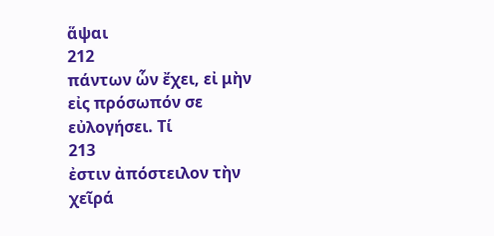ἅψαι
212
πάντων ὧν ἔχει, εἰ μὴν εἰς πρόσωπόν σε εὐλογήσει. Τί
213
ἐστιν ἀπόστειλον τὴν χεῖρά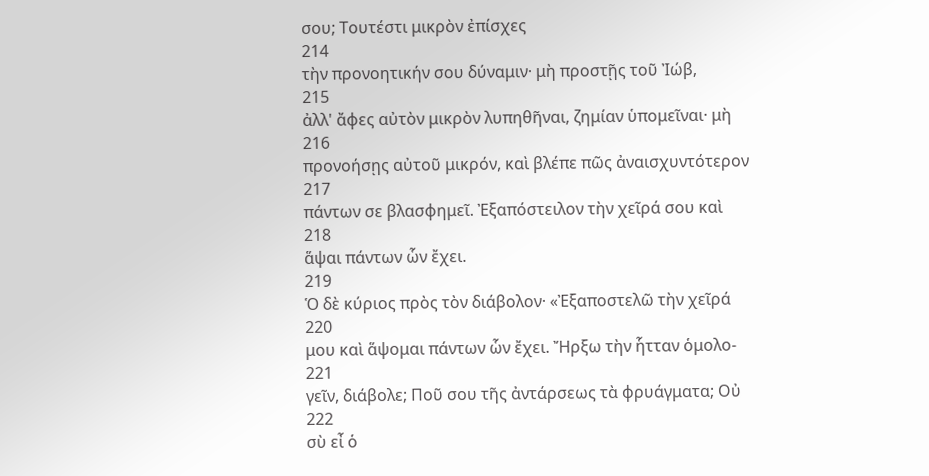σου; Τουτέστι μικρὸν ἐπίσχες
214
τὴν προνοητικήν σου δύναμιν· μὴ προστῇς τοῦ Ἰώβ,
215
ἀλλ' ἄφες αὐτὸν μικρὸν λυπηθῆναι, ζημίαν ὑπομεῖναι· μὴ
216
προνοήσῃς αὐτοῦ μικρόν, καὶ βλέπε πῶς ἀναισχυντότερον
217
πάντων σε βλασφημεῖ. Ἐξαπόστειλον τὴν χεῖρά σου καὶ
218
ἅψαι πάντων ὧν ἔχει.
219
Ὁ δὲ κύριος πρὸς τὸν διάβολον· «Ἐξαποστελῶ τὴν χεῖρά
220
μου καὶ ἅψομαι πάντων ὧν ἔχει. Ἤρξω τὴν ἧτταν ὁμολο-
221
γεῖν, διάβολε; Ποῦ σου τῆς ἀντάρσεως τὰ φρυάγματα; Οὐ
222
σὺ εἶ ὁ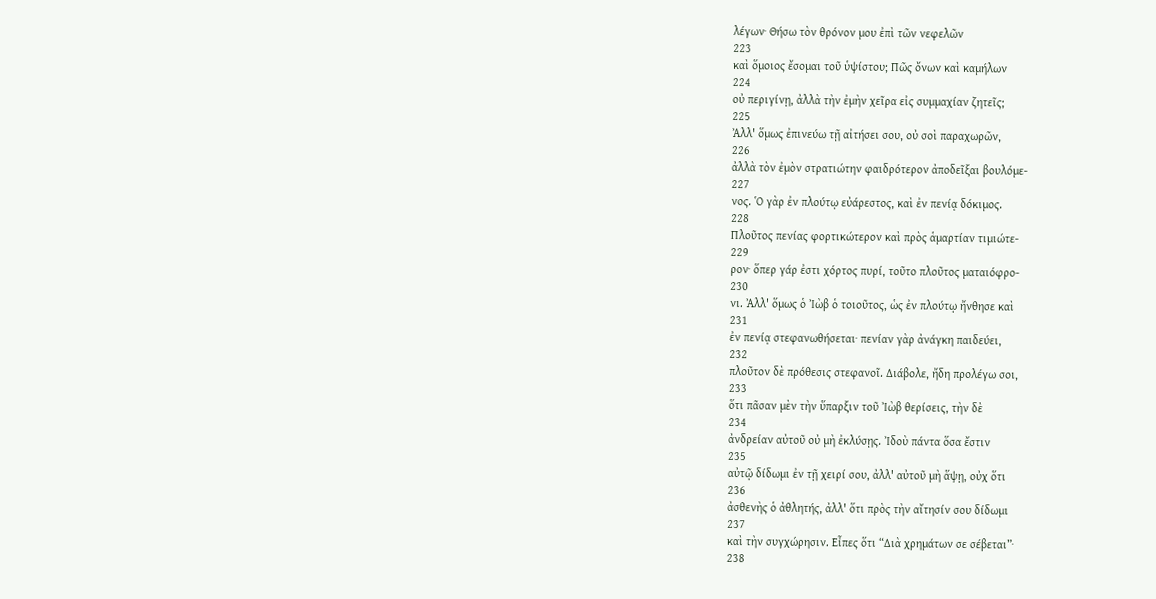λέγων· Θήσω τὸν θρόνον μου ἐπὶ τῶν νεφελῶν
223
καὶ ὅμοιος ἔσομαι τοῦ ὑψίστου; Πῶς ὄνων καὶ καμήλων
224
οὐ περιγίνῃ, ἀλλὰ τὴν ἐμὴν χεῖρα εἰς συμμαχίαν ζητεῖς;
225
Ἀλλ' ὅμως ἐπινεύω τῇ αἰτήσει σου, οὐ σοὶ παραχωρῶν,
226
ἀλλὰ τὸν ἐμὸν στρατιώτην φαιδρότερον ἀποδεῖξαι βουλόμε-
227
νος. Ὁ γὰρ ἐν πλούτῳ εὐάρεστος, καὶ ἐν πενίᾳ δόκιμος.
228
Πλοῦτος πενίας φορτικώτερον καὶ πρὸς ἁμαρτίαν τιμιώτε-
229
ρον· ὅπερ γάρ ἐστι χόρτος πυρί, τοῦτο πλοῦτος ματαιόφρο-
230
νι. Ἀλλ' ὅμως ὁ Ἰὼβ ὁ τοιοῦτος, ὡς ἐν πλούτῳ ἤνθησε καὶ
231
ἐν πενίᾳ στεφανωθήσεται· πενίαν γὰρ ἀνάγκη παιδεύει,
232
πλοῦτον δὲ πρόθεσις στεφανοῖ. Διάβολε, ἤδη προλέγω σοι,
233
ὅτι πᾶσαν μὲν τὴν ὕπαρξιν τοῦ Ἰὼβ θερίσεις, τὴν δὲ
234
ἀνδρείαν αὐτοῦ οὐ μὴ ἐκλύσῃς. Ἰδοὺ πάντα ὅσα ἔστιν
235
αὐτῷ δίδωμι ἐν τῇ χειρί σου, ἀλλ' αὐτοῦ μὴ ἅψῃ, οὐχ ὅτι
236
ἀσθενὴς ὁ ἀθλητής, ἀλλ' ὅτι πρὸς τὴν αἴτησίν σου δίδωμι
237
καὶ τὴν συγχώρησιν. Εἶπες ὅτι “Διὰ χρημάτων σε σέβεται”·
238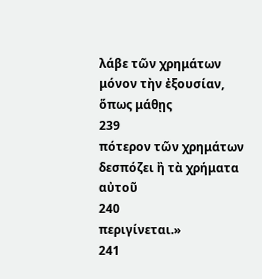λάβε τῶν χρημάτων μόνον τὴν ἐξουσίαν, ὅπως μάθῃς
239
πότερον τῶν χρημάτων δεσπόζει ἢ τὰ χρήματα αὐτοῦ
240
περιγίνεται.»
241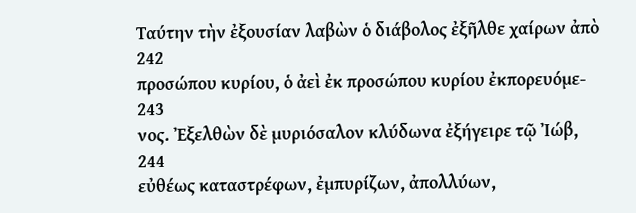Ταύτην τὴν ἐξουσίαν λαβὼν ὁ διάβολος ἐξῆλθε χαίρων ἀπὸ
242
προσώπου κυρίου, ὁ ἀεὶ ἐκ προσώπου κυρίου ἐκπορευόμε-
243
νος. Ἐξελθὼν δὲ μυριόσαλον κλύδωνα ἐξήγειρε τῷ Ἰώβ,
244
εὐθέως καταστρέφων, ἐμπυρίζων, ἀπολλύων,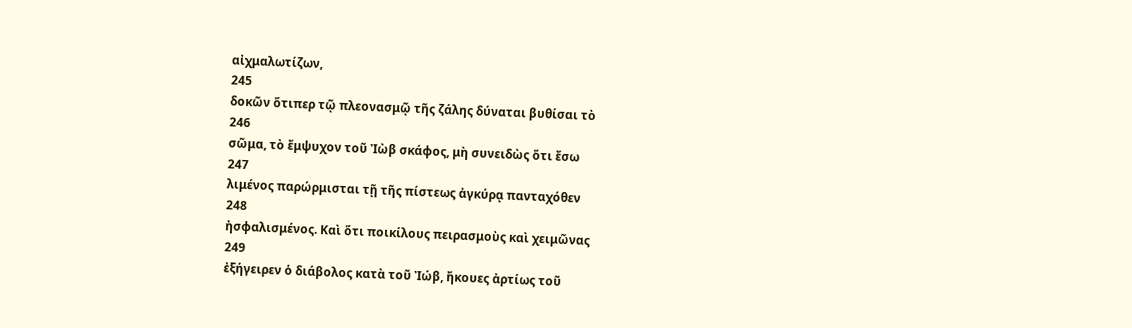αἰχμαλωτίζων,
245
δοκῶν ὅτιπερ τῷ πλεονασμῷ τῆς ζάλης δύναται βυθίσαι τὸ
246
σῶμα, τὸ ἔμψυχον τοῦ Ἰὼβ σκάφος, μὴ συνειδὼς ὅτι ἔσω
247
λιμένος παρώρμισται τῇ τῆς πίστεως ἀγκύρᾳ πανταχόθεν
248
ἠσφαλισμένος. Καὶ ὅτι ποικίλους πειρασμοὺς καὶ χειμῶνας
249
ἐξήγειρεν ὁ διάβολος κατὰ τοῦ Ἰώβ, ἤκουες ἀρτίως τοῦ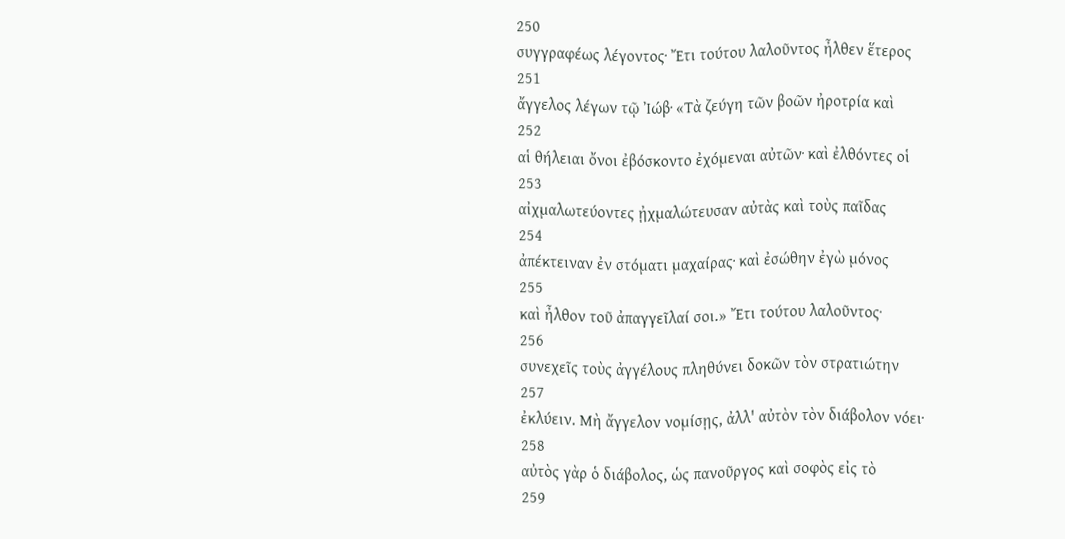250
συγγραφέως λέγοντος· Ἔτι τούτου λαλοῦντος ἦλθεν ἕτερος
251
ἄγγελος λέγων τῷ Ἰώβ· «Τὰ ζεύγη τῶν βοῶν ἠροτρία καὶ
252
αἱ θήλειαι ὄνοι ἐβόσκοντο ἐχόμεναι αὐτῶν· καὶ ἐλθόντες οἱ
253
αἰχμαλωτεύοντες ᾐχμαλώτευσαν αὐτὰς καὶ τοὺς παῖδας
254
ἀπέκτειναν ἐν στόματι μαχαίρας· καὶ ἐσώθην ἐγὼ μόνος
255
καὶ ἦλθον τοῦ ἀπαγγεῖλαί σοι.» Ἔτι τούτου λαλοῦντος·
256
συνεχεῖς τοὺς ἀγγέλους πληθύνει δοκῶν τὸν στρατιώτην
257
ἐκλύειν. Μὴ ἄγγελον νομίσῃς, ἀλλ' αὐτὸν τὸν διάβολον νόει·
258
αὐτὸς γὰρ ὁ διάβολος, ὡς πανοῦργος καὶ σοφὸς εἰς τὸ
259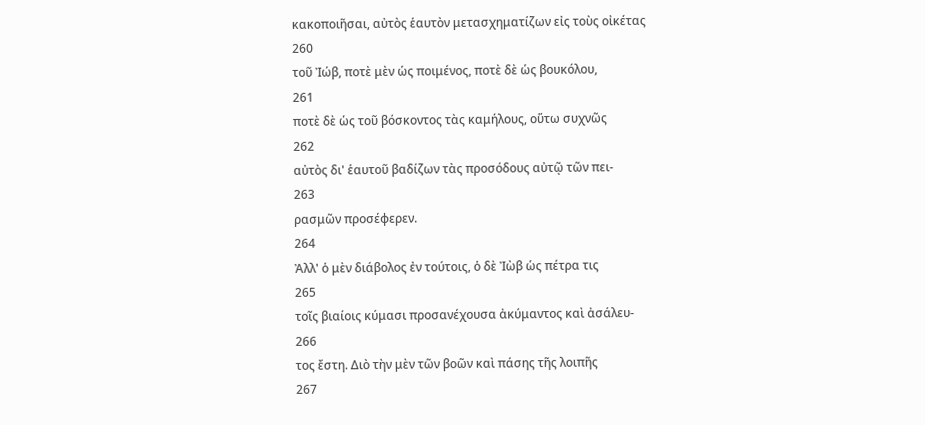κακοποιῆσαι, αὐτὸς ἑαυτὸν μετασχηματίζων εἰς τοὺς οἰκέτας
260
τοῦ Ἰώβ, ποτὲ μὲν ὡς ποιμένος, ποτὲ δὲ ὡς βουκόλου,
261
ποτὲ δὲ ὡς τοῦ βόσκοντος τὰς καμήλους, οὕτω συχνῶς
262
αὐτὸς δι' ἑαυτοῦ βαδίζων τὰς προσόδους αὐτῷ τῶν πει-
263
ρασμῶν προσέφερεν.
264
Ἀλλ' ὁ μὲν διάβολος ἐν τούτοις, ὁ δὲ Ἰὼβ ὡς πέτρα τις
265
τοῖς βιαίοις κύμασι προσανέχουσα ἀκύμαντος καὶ ἀσάλευ-
266
τος ἔστη. Διὸ τὴν μὲν τῶν βοῶν καὶ πάσης τῆς λοιπῆς
267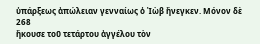ὑπάρξεως ἀπώλειαν γενναίως ὁ Ἰὼβ ἤνεγκεν. Μόνον δὲ
268
ἤκουσε τοῦ τετάρτου ἀγγέλου τὸν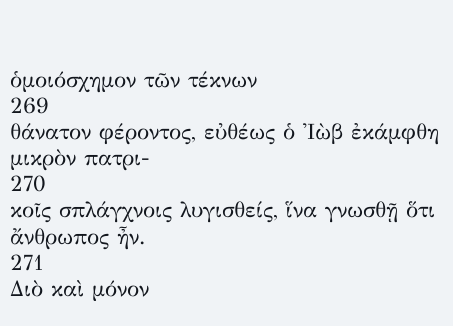ὁμοιόσχημον τῶν τέκνων
269
θάνατον φέροντος, εὐθέως ὁ Ἰὼβ ἐκάμφθη μικρὸν πατρι-
270
κοῖς σπλάγχνοις λυγισθείς, ἵνα γνωσθῇ ὅτι ἄνθρωπος ἦν.
271
Διὸ καὶ μόνον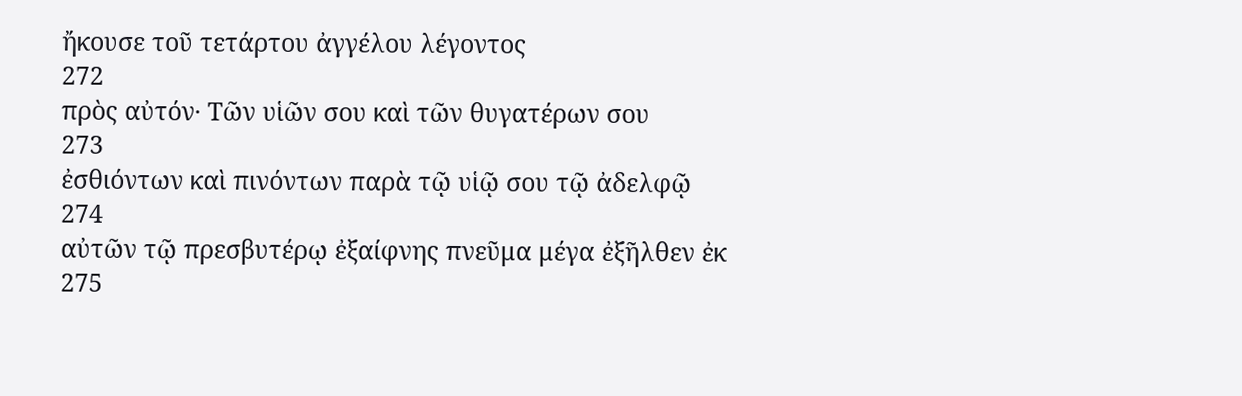ἤκουσε τοῦ τετάρτου ἀγγέλου λέγοντος
272
πρὸς αὐτόν· Τῶν υἱῶν σου καὶ τῶν θυγατέρων σου
273
ἐσθιόντων καὶ πινόντων παρὰ τῷ υἱῷ σου τῷ ἀδελφῷ
274
αὐτῶν τῷ πρεσβυτέρῳ ἐξαίφνης πνεῦμα μέγα ἐξῆλθεν ἐκ
275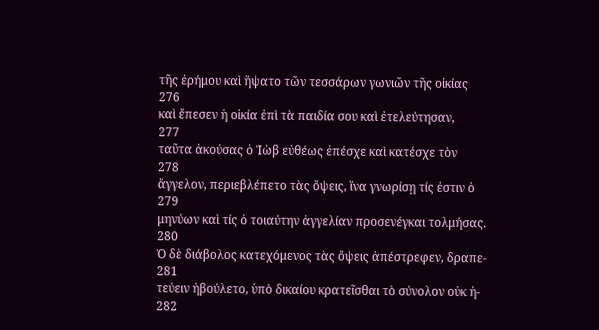τῆς ἐρήμου καὶ ἥψατο τῶν τεσσάρων γωνιῶν τῆς οἰκίας
276
καὶ ἔπεσεν ἡ οἰκία ἐπὶ τὰ παιδία σου καὶ ἐτελεύτησαν,
277
ταῦτα ἀκούσας ὁ Ἰὼβ εὐθέως ἐπέσχε καὶ κατέσχε τὸν
278
ἄγγελον, περιεβλέπετο τὰς ὄψεις, ἵνα γνωρίσῃ τίς ἐστιν ὁ
279
μηνύων καὶ τίς ὁ τοιαύτην ἀγγελίαν προσενέγκαι τολμήσας.
280
Ὁ δὲ διάβολος κατεχόμενος τὰς ὄψεις ἀπέστρεφεν, δραπε-
281
τεύειν ἠβούλετο, ὑπὸ δικαίου κρατεῖσθαι τὸ σύνολον οὐκ ἠ-
282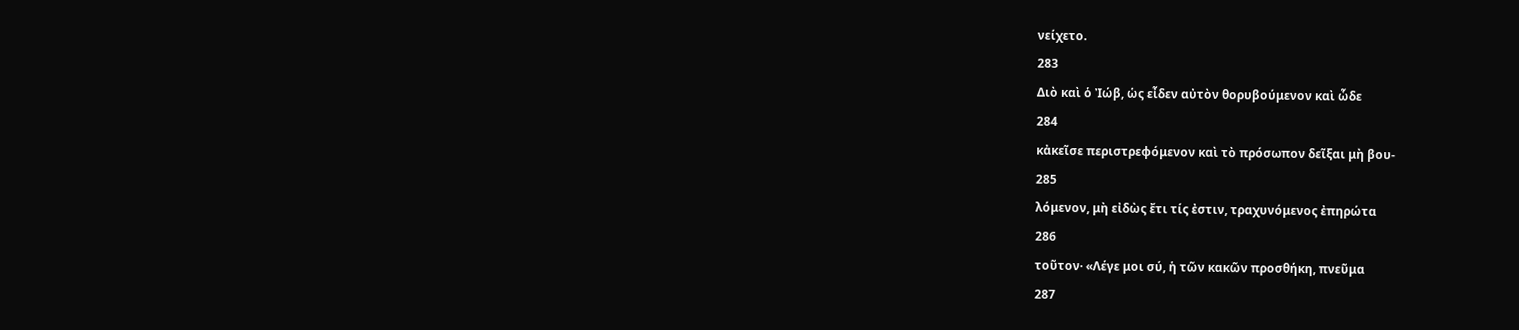νείχετο.
283
Διὸ καὶ ὁ Ἰώβ, ὡς εἶδεν αὐτὸν θορυβούμενον καὶ ὧδε
284
κἀκεῖσε περιστρεφόμενον καὶ τὸ πρόσωπον δεῖξαι μὴ βου-
285
λόμενον, μὴ εἰδὼς ἔτι τίς ἐστιν, τραχυνόμενος ἐπηρώτα
286
τοῦτον· «Λέγε μοι σύ, ἡ τῶν κακῶν προσθήκη, πνεῦμα
287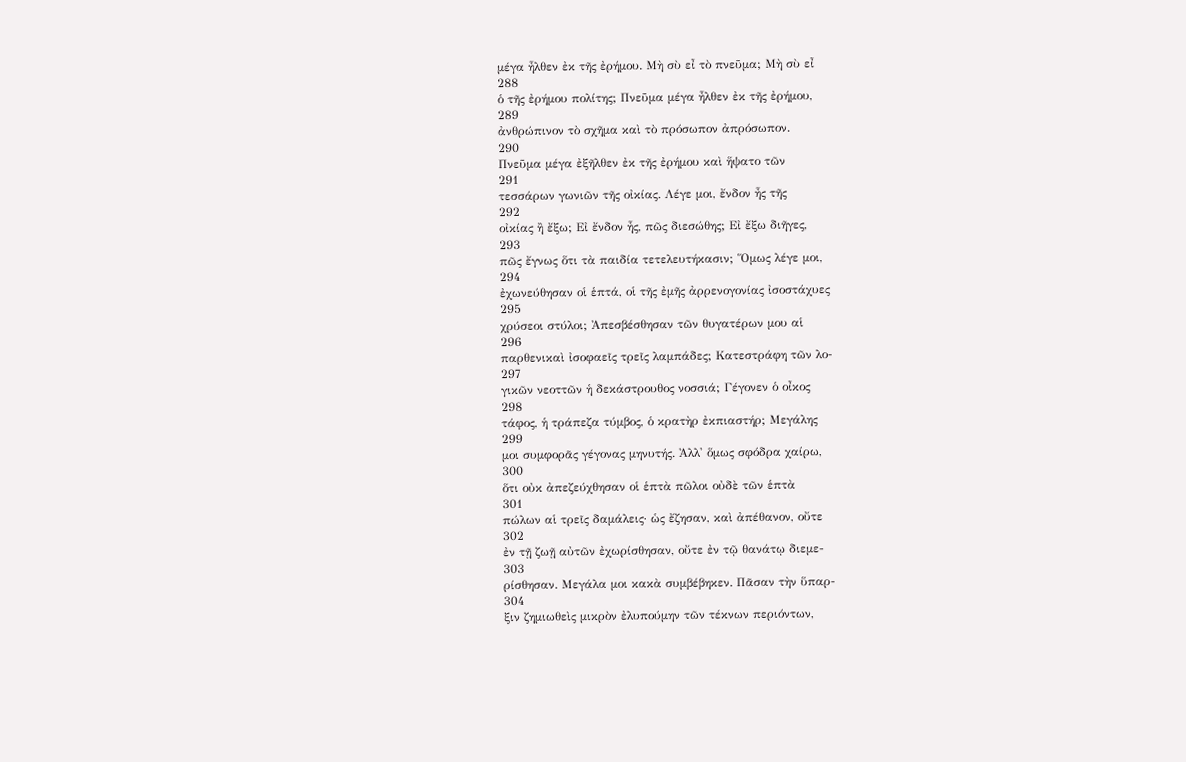μέγα ἦλθεν ἐκ τῆς ἐρήμου. Μὴ σὺ εἶ τὸ πνεῦμα; Μὴ σὺ εἶ
288
ὁ τῆς ἐρήμου πολίτης; Πνεῦμα μέγα ἦλθεν ἐκ τῆς ἐρήμου,
289
ἀνθρώπινον τὸ σχῆμα καὶ τὸ πρόσωπον ἀπρόσωπον.
290
Πνεῦμα μέγα ἐξῆλθεν ἐκ τῆς ἐρήμου καὶ ἥψατο τῶν
291
τεσσάρων γωνιῶν τῆς οἰκίας. Λέγε μοι, ἔνδον ἦς τῆς
292
οἰκίας ἢ ἔξω; Εἰ ἔνδον ἦς, πῶς διεσώθης; Εἰ ἔξω διῆγες,
293
πῶς ἔγνως ὅτι τὰ παιδία τετελευτήκασιν; Ὅμως λέγε μοι,
294
ἐχωνεύθησαν οἱ ἑπτά, οἱ τῆς ἐμῆς ἀρρενογονίας ἰσοστάχυες
295
χρύσεοι στύλοι; Ἀπεσβέσθησαν τῶν θυγατέρων μου αἱ
296
παρθενικαὶ ἰσοφαεῖς τρεῖς λαμπάδες; Κατεστράφη τῶν λο-
297
γικῶν νεοττῶν ἡ δεκάστρουθος νοσσιά; Γέγονεν ὁ οἶκος
298
τάφος, ἡ τράπεζα τύμβος, ὁ κρατὴρ ἐκπιαστήρ; Μεγάλης
299
μοι συμφορᾶς γέγονας μηνυτής. Ἀλλ' ὅμως σφόδρα χαίρω,
300
ὅτι οὐκ ἀπεζεύχθησαν οἱ ἑπτὰ πῶλοι οὐδὲ τῶν ἑπτὰ
301
πώλων αἱ τρεῖς δαμάλεις· ὡς ἔζησαν, καὶ ἀπέθανον, οὔτε
302
ἐν τῇ ζωῇ αὐτῶν ἐχωρίσθησαν, οὔτε ἐν τῷ θανάτῳ διεμε-
303
ρίσθησαν. Μεγάλα μοι κακὰ συμβέβηκεν. Πᾶσαν τὴν ὕπαρ-
304
ξιν ζημιωθεὶς μικρὸν ἐλυπούμην τῶν τέκνων περιόντων,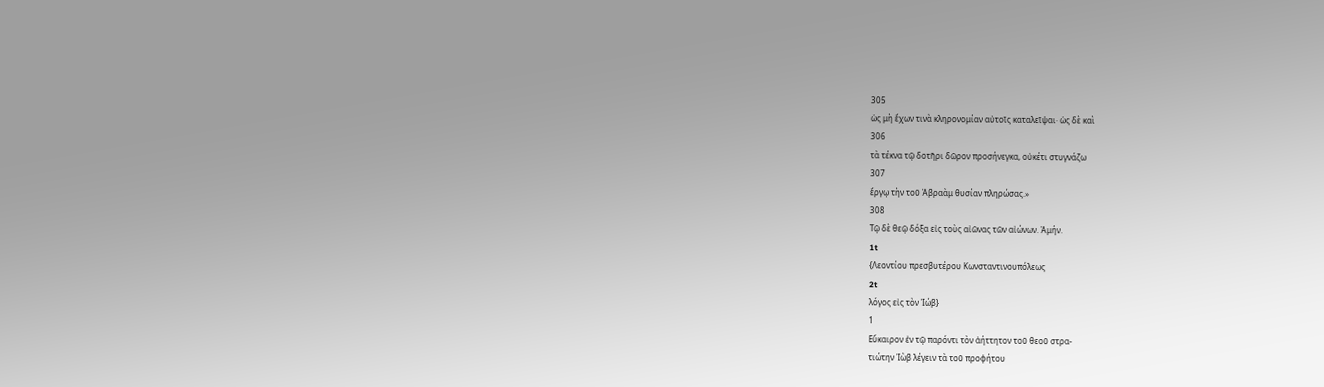305
ὡς μὴ ἔχων τινὰ κληρονομίαν αὐτοῖς καταλεῖψαι· ὡς δὲ καὶ
306
τὰ τέκνα τῷ δοτῆρι δῶρον προσήνεγκα, οὐκέτι στυγνάζω
307
ἔργῳ τὴν τοῦ Ἀβραὰμ θυσίαν πληρώσας.»
308
Τῷ δὲ θεῷ δόξα εἰς τοὺς αἰῶνας τῶν αἰώνων. Ἀμήν.
1t
{Λεοντίου πρεσβυτέρου Κωνσταντινουπόλεως
2t
λόγος εἰς τὸν Ἰώβ}
1
Εὔκαιρον ἐν τῷ παρόντι τὸν ἀήττητον τοῦ θεοῦ στρα-
τιώτην Ἰὼβ λέγειν τὰ τοῦ προφήτου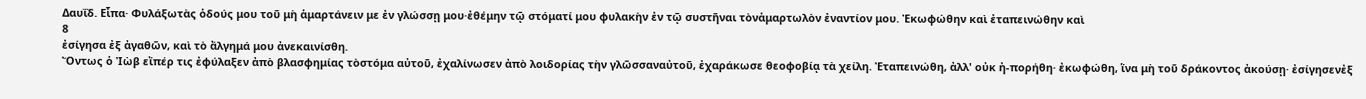Δαυΐδ. Εἶπα· Φυλάξωτὰς ὁδούς μου τοῦ μὴ ἁμαρτάνειν με ἐν γλώσσῃ μου·ἐθέμην τῷ στόματί μου φυλακὴν ἐν τῷ συστῆναι τὸνἁμαρτωλὸν ἐναντίον μου. Ἐκωφώθην καὶ ἐταπεινώθην καὶ
8
ἐσίγησα ἐξ ἀγαθῶν, καὶ τὸ ἄλγημά μου ἀνεκαινίσθη.
Ὄντως ὁ Ἰὼβ εἴπέρ τις ἐφύλαξεν ἀπὸ βλασφημίας τὸστόμα αὐτοῦ, ἐχαλίνωσεν ἀπὸ λοιδορίας τὴν γλῶσσαναὐτοῦ, ἐχαράκωσε θεοφοβίᾳ τὰ χείλη. Ἐταπεινώθη, ἀλλ' οὐκ ἠ-πορήθη· ἐκωφώθη, ἵνα μὴ τοῦ δράκοντος ἀκούσῃ· ἐσίγησενἐξ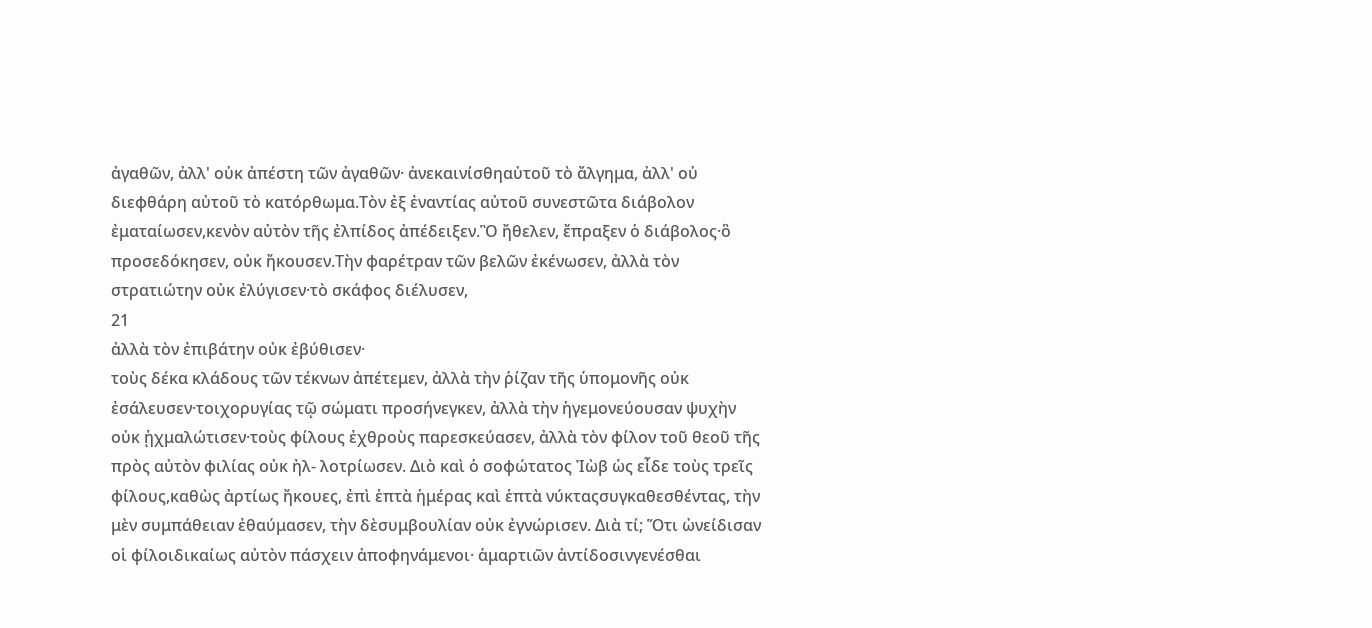ἀγαθῶν, ἀλλ' οὐκ ἀπέστη τῶν ἀγαθῶν· ἀνεκαινίσθηαὐτοῦ τὸ ἄλγημα, ἀλλ' οὐ διεφθάρη αὐτοῦ τὸ κατόρθωμα.Τὸν ἐξ ἐναντίας αὐτοῦ συνεστῶτα διάβολον ἐματαίωσεν,κενὸν αὐτὸν τῆς ἐλπίδος ἀπέδειξεν.Ὃ ἤθελεν, ἔπραξεν ὁ διάβολος·ὃ προσεδόκησεν, οὐκ ἤκουσεν.Τὴν φαρέτραν τῶν βελῶν ἐκένωσεν, ἀλλὰ τὸν στρατιώτην οὐκ ἐλύγισεν·τὸ σκάφος διέλυσεν,
21
ἀλλὰ τὸν ἐπιβάτην οὐκ ἐβύθισεν·
τοὺς δέκα κλάδους τῶν τέκνων ἀπέτεμεν, ἀλλὰ τὴν ῥίζαν τῆς ὑπομονῆς οὐκ ἐσάλευσεν·τοιχορυγίας τῷ σώματι προσήνεγκεν, ἀλλὰ τὴν ἡγεμονεύουσαν ψυχὴν οὐκ ᾐχμαλώτισεν·τοὺς φίλους ἐχθροὺς παρεσκεύασεν, ἀλλὰ τὸν φίλον τοῦ θεοῦ τῆς πρὸς αὐτὸν φιλίας οὐκ ἠλ- λοτρίωσεν. Διὸ καὶ ὁ σοφώτατος Ἰὼβ ὡς εἶδε τοὺς τρεῖς φίλους,καθὼς ἀρτίως ἤκουες, ἐπὶ ἑπτὰ ἡμέρας καὶ ἑπτὰ νύκταςσυγκαθεσθέντας, τὴν μὲν συμπάθειαν ἐθαύμασεν, τὴν δὲσυμβουλίαν οὐκ ἐγνώρισεν. Διὰ τί; Ὅτι ὠνείδισαν οἱ φίλοιδικαίως αὐτὸν πάσχειν ἀποφηνάμενοι· ἁμαρτιῶν ἀντίδοσινγενέσθαι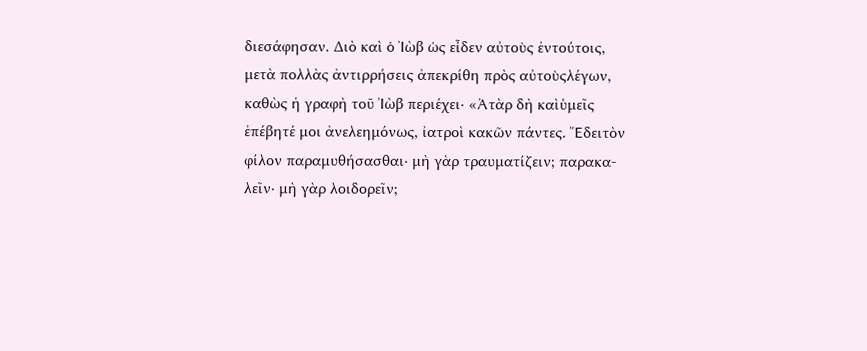διεσάφησαν. Διὸ καὶ ὁ Ἰὼβ ὡς εἶδεν αὐτοὺς ἐντούτοις, μετὰ πολλὰς ἀντιρρήσεις ἀπεκρίθη πρὸς αὐτοὺςλέγων, καθὼς ἡ γραφὴ τοῦ Ἰὼβ περιέχει· «Ἀτὰρ δὴ καὶὑμεῖς ἐπέβητέ μοι ἀνελεημόνως, ἰατροὶ κακῶν πάντες. Ἔδειτὸν φίλον παραμυθήσασθαι· μὴ γὰρ τραυματίζειν; παρακα-λεῖν· μὴ γὰρ λοιδορεῖν;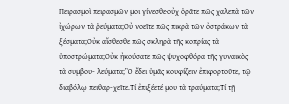Πειρασμοὶ πειρασμῶν μοι γίνεσθε·οὐχ ὁρᾶτε πῶς χαλεπὰ τῶν ἰχώρων τὰ ῥεύματα;Οὐ νοεῖτε πῶς πικρὰ τῶν ὀστράκων τὰ ξέσματα;Οὐκ αἴσθεσθε πῶς σκληρὰ τῆς κοπρίας τὰ ὑποστρώματα;Οὐκ ἠκούσατε πῶς ψυχοφθόρα τῆς γυναικὸς τὰ συμβου- λεύματα;Ὃ ἔδει ὑμᾶς κουφίζειν ἐπιφορτοῦτε, τῷ διαβόλῳ πειθαρ-χεῖτε.Τί ἐπιξέετέ μου τὰ τραύματα;Τί τῇ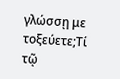γλώσσῃ με τοξεύετε;Τί τῷ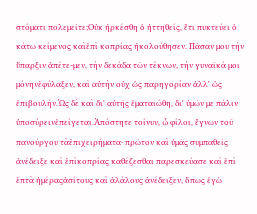στόματι πολεμεῖτε;Οὐκ ἠρκέσθη ὁ ἡττηθείς, ἔτι πυκτεύει ὁ κάτω κείμενος καὶἐπὶ κοπρίας ἠκολούθησεν. Πᾶσαν μου τὴν ὕπαρξιν ἀπέτε-μεν, τὴν δεκάδα τῶν τέκνων, τὴν γυναῖκά μοι μόνηνἐφύλαξεν, καὶ αὐτὴν οὐχ ὡς παρηγορίαν ἀλλ' ὡς ἐπιβουλήν.Ὡς δὲ καὶ δι' αὐτῆς ἐματαιώθη, δι' ὑμῶν με πάλιν ὑποσύρεινἐπείγεται.Ἀπόστητε τοίνυν, ὦ φίλοι, ἔγνων τοῦ πανούργου τὰἐπιχειρήματα· πρῶτον καὶ ὑμᾶς συμπαθεῖς ἀνέδειξε καὶ ἐπὶκοπρίας καθέζεσθαι παρεσκεύασε καὶ ἐπὶ ἑπτὰ ἡμέραςἀσίτους καὶ ἀλάλους ἀνέδειξεν, ὅπως ἐγὼ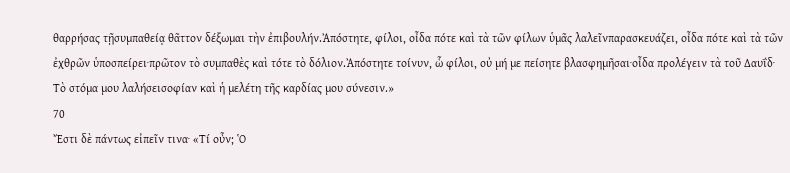θαρρήσας τῇσυμπαθείᾳ θᾶττον δέξωμαι τὴν ἐπιβουλήν.Ἀπόστητε, φίλοι, οἶδα πότε καὶ τὰ τῶν φίλων ὑμᾶς λαλεῖνπαρασκευάζει, οἶδα πότε καὶ τὰ τῶν ἐχθρῶν ὑποσπείρει·πρῶτον τὸ συμπαθὲς καὶ τότε τὸ δόλιον.Ἀπόστητε τοίνυν, ὧ φίλοι, οὐ μή με πείσητε βλασφημῆσαι·οἶδα προλέγειν τὰ τοῦ Δαυΐδ· Τὸ στόμα μου λαλήσεισοφίαν καὶ ἡ μελέτη τῆς καρδίας μου σύνεσιν.»
70
Ἔστι δὲ πάντως εἰπεῖν τινα· «Τί οὖν; Ὁ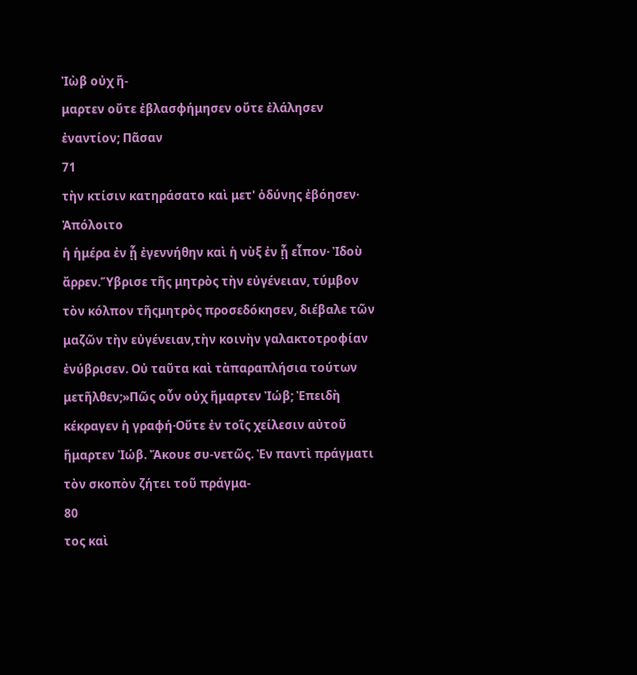Ἰὼβ οὐχ ἥ-
μαρτεν οὔτε ἐβλασφήμησεν οὔτε ἐλάλησεν ἐναντίον; Πᾶσαν
71
τὴν κτίσιν κατηράσατο καὶ μετ' ὀδύνης ἐβόησεν· Ἀπόλοιτο
ἡ ἡμέρα ἐν ᾗ ἐγεννήθην καὶ ἡ νὺξ ἐν ᾗ εἶπον· Ἰδοὺ ἄρρεν.Ὕβρισε τῆς μητρὸς τὴν εὐγένειαν, τύμβον τὸν κόλπον τῆςμητρὸς προσεδόκησεν, διέβαλε τῶν μαζῶν τὴν εὐγένειαν,τὴν κοινὴν γαλακτοτροφίαν ἐνύβρισεν. Οὐ ταῦτα καὶ τὰπαραπλήσια τούτων μετῆλθεν;»Πῶς οὖν οὐχ ἥμαρτεν Ἰώβ; Ἐπειδὴ κέκραγεν ἡ γραφή·Οὔτε ἐν τοῖς χείλεσιν αὐτοῦ ἥμαρτεν Ἰώβ. Ἄκουε συ-νετῶς. Ἐν παντὶ πράγματι τὸν σκοπὸν ζήτει τοῦ πράγμα-
80
τος καὶ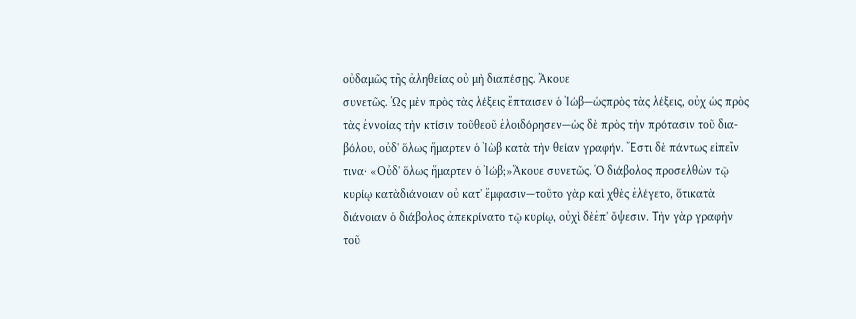οὐδαμῶς τῆς ἀληθείας οὐ μὴ διαπέσῃς. Ἄκουε
συνετῶς. Ὡς μὲν πρὸς τὰς λέξεις ἔπταισεν ὁ Ἰώβ—ὡςπρὸς τὰς λέξεις, οὐχ ὡς πρὸς τὰς ἐννοίας τὴν κτίσιν τοῦθεοῦ ἐλοιδόρησεν—ὡς δὲ πρὸς τὴν πρότασιν τοῦ δια-βόλου, οὐδ' ὅλως ἥμαρτεν ὁ Ἰὼβ κατὰ τὴν θείαν γραφήν. Ἔστι δὲ πάντως εἰπεῖν τινα· «Οὐδ' ὅλως ἥμαρτεν ὁ Ἰώβ;»Ἄκουε συνετῶς. Ὁ διάβολος προσελθὼν τῷ κυρίῳ κατὰδιάνοιαν οὐ κατ' ἔμφασιν—τοῦτο γὰρ καὶ χθὲς ἐλέγετο, ὅτικατὰ διάνοιαν ὁ διάβολος ἀπεκρίνατο τῷ κυρίῳ, οὐχὶ δὲἐπ' ὄψεσιν. Τὴν γὰρ γραφὴν τοῦ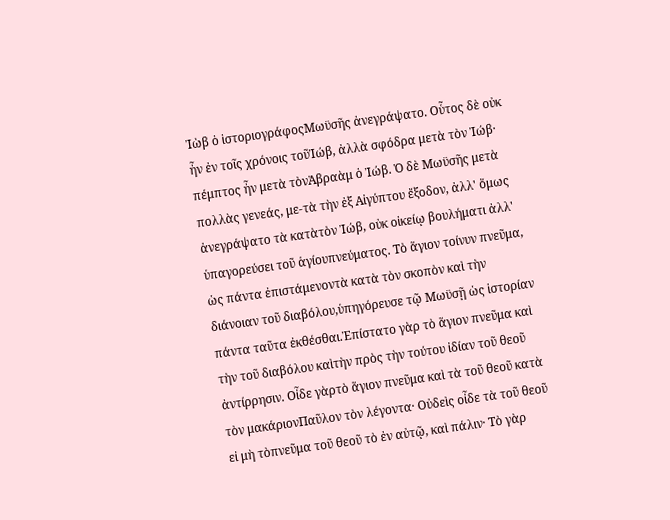Ἰὼβ ὁ ἱστοριογράφοςΜωϋσῆς ἀνεγράψατο. Οὗτος δὲ οὐκ ἦν ἐν τοῖς χρόνοις τοῦἸώβ, ἀλλὰ σφόδρα μετὰ τὸν Ἰώβ· πέμπτος ἦν μετὰ τὸνἈβραὰμ ὁ Ἰώβ. Ὁ δὲ Μωϋσῆς μετὰ πολλὰς γενεάς, με-τὰ τὴν ἐξ Αἰγύπτου ἔξοδον, ἀλλ' ὅμως ἀνεγράψατο τὰ κατὰτὸν Ἰώβ, οὐκ οἰκείῳ βουλήματι ἀλλ' ὑπαγορεύσει τοῦ ἁγίουπνεύματος. Τὸ ἅγιον τοίνυν πνεῦμα, ὡς πάντα ἐπιστάμενοντὰ κατὰ τὸν σκοπὸν καὶ τὴν διάνοιαν τοῦ διαβόλου,ὑπηγόρευσε τῷ Μωϋσῇ ὡς ἱστορίαν πάντα ταῦτα ἐκθέσθαι.Ἐπίστατο γὰρ τὸ ἅγιον πνεῦμα καὶ τὴν τοῦ διαβόλου καὶτὴν πρὸς τὴν τούτου ἰδίαν τοῦ θεοῦ ἀντίρρησιν. Οἶδε γὰρτὸ ἅγιον πνεῦμα καὶ τὰ τοῦ θεοῦ κατὰ τὸν μακάριονΠαῦλον τὸν λέγοντα· Οὐδεὶς οἶδε τὰ τοῦ θεοῦ εἰ μὴ τὸπνεῦμα τοῦ θεοῦ τὸ ἐν αὐτῷ, καὶ πάλιν· Τὸ γὰρ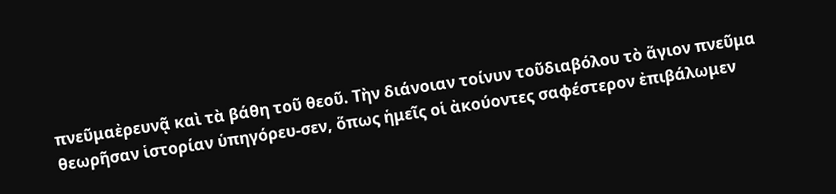πνεῦμαἐρευνᾷ καὶ τὰ βάθη τοῦ θεοῦ. Τὴν διάνοιαν τοίνυν τοῦδιαβόλου τὸ ἅγιον πνεῦμα θεωρῆσαν ἱστορίαν ὑπηγόρευ-σεν, ὅπως ἡμεῖς οἱ ἀκούοντες σαφέστερον ἐπιβάλωμεν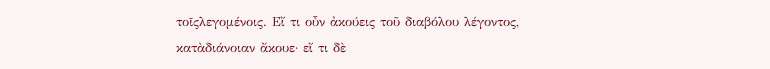τοῖςλεγομένοις. Εἴ τι οὖν ἀκούεις τοῦ διαβόλου λέγοντος, κατὰδιάνοιαν ἄκουε· εἴ τι δὲ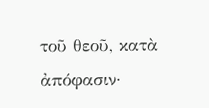τοῦ θεοῦ, κατὰ ἀπόφασιν·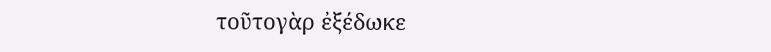τοῦτογὰρ ἐξέδωκε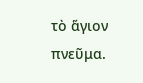τὸ ἅγιον πνεῦμα.